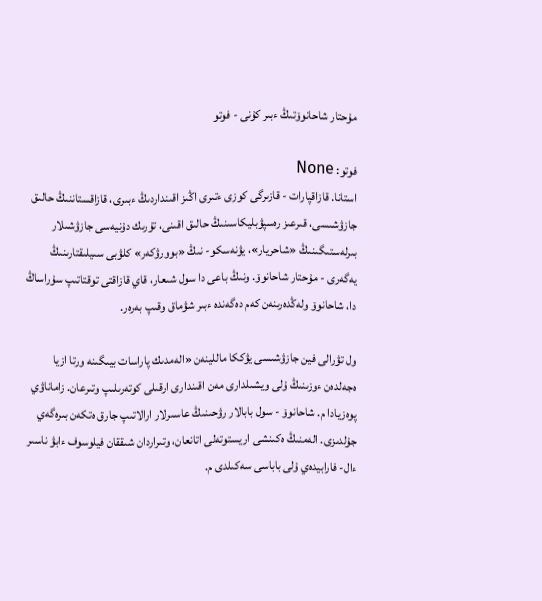مۇحتار شاحانوۆتىڭ ءبىر كۇنى - فوتو

فوتو: None
استانا. قازاقپارات - قازىرگى كوزى ءتىرى اڭىز اقىنداردىڭ ءبىرى، قازاقستاننىڭ حالىق جازۋشىسى، قىرعىز رەسپۋبليكاسىنىڭ حالىق اقىنى، تۇرىك دۇنيەسى جازۋشىلار بىرلەستىگىنىڭ «شاحريار»، يۋنەسكو- نىڭ «بوورۋكەر» كلۋبى سىيلىقتارىنىڭ يەگەرى - مۇحتار شاحانوۆ. ونىڭ باعى دا سول شىعار، قاي قازاقتى توقتاتىپ سۇراساڭ دا، شاحانوۆ ولەڭدەرىنەن كەم دەگەندە ءبىر شۋماق وقىپ بەرەر.

ول تۋرالى فين جازۋشىسى يۋككا ماللينەن «الەمدىك پاراسات بيىگىنە ورتا ازيا ەجەلدەن ءوزىنىڭ ۇلى ويشىلدارى مەن اقىندارى ارقىلى كوتەرىلىپ وتىرعان. زاماناۋي پوەزيادا م. شاحانوۆ - سول بابالار رۋحىنىڭ عاسىرلار ارالاتىپ جارق ەتكەن بىرەگەي جۇلدىزى. الەمنىڭ ەكىنشى اريستوتەلى اتانعان، وتىراردان شىققان فيلوسوف ءابۋ ناسىر ءال- فارابيدەي ۇلى باباسى سەكىلدى م.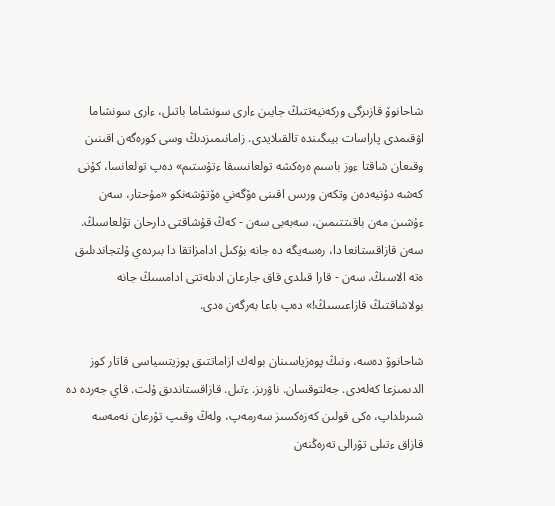شاحانوۆ قازىرگى وركەنيەتتىڭ جايىن ءارى سونشاما باتىل، ءارى سونشاما اۋقىمدى پاراسات بيىگىندە تالقىلايدى. زامانىمىزدىڭ وسى كورەگەن اقىنىن وقىعان شاقتا ءوز باسىم ەرەكشە تولعانىسقا ءتۇستىم» دەپ تولعانسا، كۇنى كەشە دۇنيەدەن وتكەن ورىس اقىنى ەۆگەني ەۆتۋشەنكو «مۇحتار، سەن ءۇشىن مەن باقىتتىمىن، سەبەبى سەن - كەڭ قۇشاقتى دارحان تۇلعاسىڭ. سەن قازاقستانعا دا، رەسەيگە دە جانە بۇكىل ادامزاتقا دا بىردەي ۇلتجاندىلىق ەتە الاسىڭ. سەن - قارا قىلدى قاق جارعان ادىلەتتى ادامسىڭ جانە بولاشاقتىڭ قازاعىسىڭ!» دەپ باعا بەرگەن ەدى.

شاحانوۆ دەسە، ونىڭ پوەزياسىنان بولەك ازاماتتىق پوزيتسياسى قاتار كوز الدىمىزعا كەلەدى. جەلتوقسان. ناۋرىز. ءتىل. قازاقستاندىق ۇلت. قاي جەردە دە شىرىلداپ، ەكى قولىن كەزەكسىز سەرمەپ، ولەڭ وقىپ تۇرعان نەمەسە قازاق ءتىلى تۋرالى تەرەڭنەن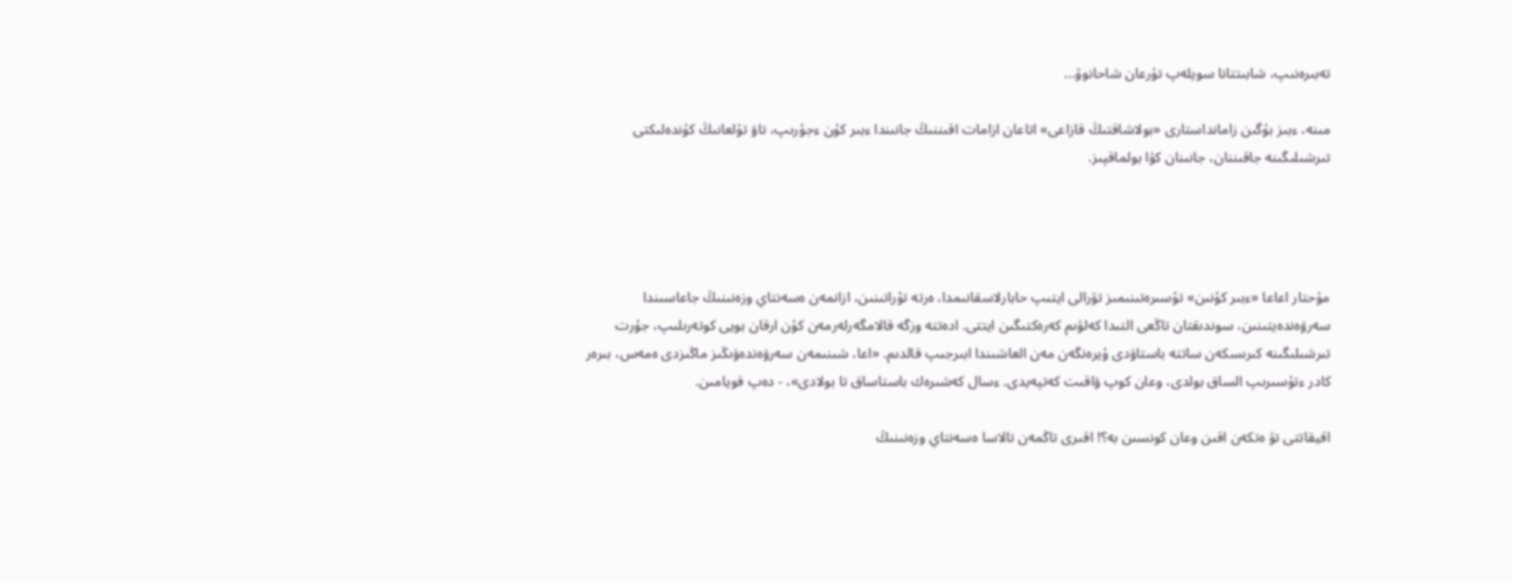تەبىرەنىپ، شابىتتانا سويلەپ تۇرعان شاحانوۆ...

مىنە، ءبىز بۇگىن زامانداستارى «بولاشاقتىڭ قازاعى» اتاعان ازامات اقىننىڭ جانىندا ءبىر كۇن ءجۇرىپ، تاۋ تۇلعانىڭ كۇندەلىكتى تىرشىلىگىنە جاقىننان، جانىنان كۋا بولماقپىز.




مۇحتار اعاعا «ءبىر كۇنىن» تۇسىرەتىنىمىز تۋرالى ايتىپ حابارلاسقانىمدا، ەرتە تۇراتىنىن، ازانمەن ەسەنتاي وزەنىنىڭ جاعاسىندا سەرۋەندەيتىنىن، سوندىقتان تاڭعى التىدا كەلۋىم كەرەكتىگىن ايتتى. ادەتتە وزگە قالامگەرلەرمەن كۇن ارقان بويى كوتەرىلىپ، جۇرت تىرشىلىگىنە كىرىسكەن ساتتە باستاۋدى ۇيرەنگەن مەن العاشىندا ابىرجىپ قالدىم. «اعا، شىنىمەن سەرۋەندەۋىڭىز ماڭىزدى ەمەس، بىرەر كادر ءتۇسىرىپ الساق بولدى، وعان كوپ ۋاقىت كەتپەيدى. ءسال كەشىرەك باستاساق تا بولادى»، - دەپ قويامىن.

اقيقاتتى تۋ ەتكەن اقىن وعان كونسىن بە؟! اقىرى تاڭمەن تالاسا ەسەنتاي وزەنىنىڭ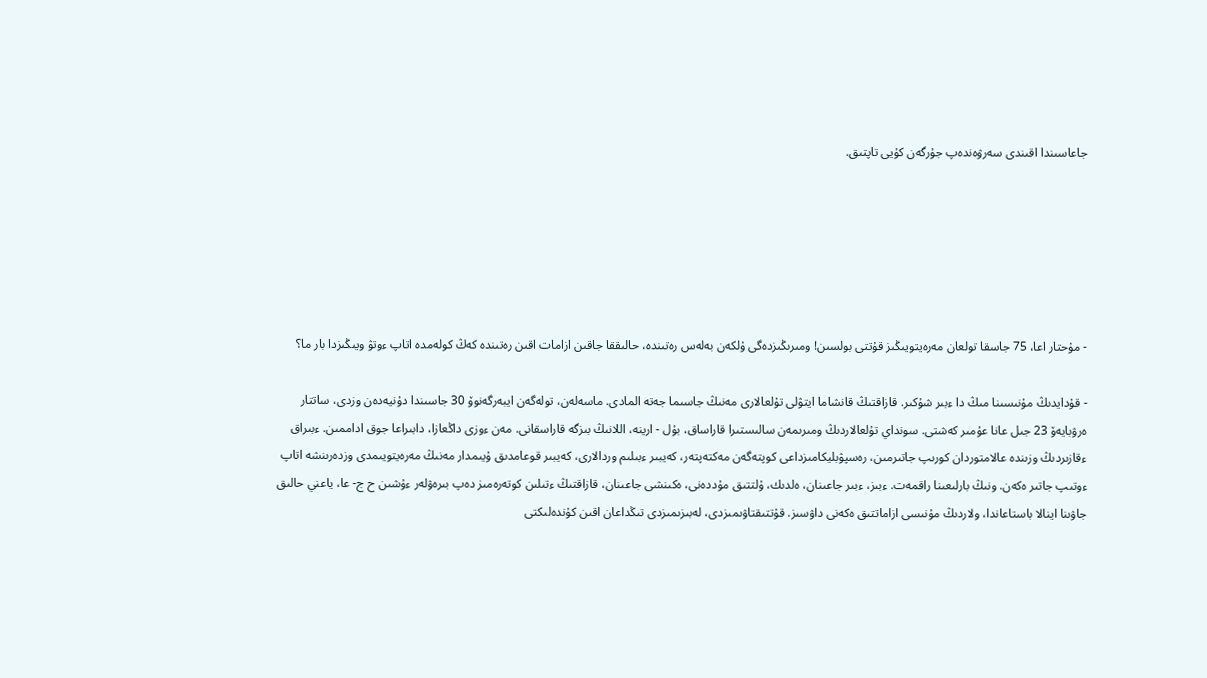جاعاسىندا اقىندى سەرۋەندەپ جۇرگەن كۇيى تاپتىق.






- مۇحتار اعا، 75 جاسقا تولعان مەرەيتويىڭىز قۇتتى بولسىن! ومىرىڭىزدەگى ۇلكەن بەلەس رەتىندە، حالىققا جاقىن ازامات اقىن رەتىندە كەڭ كولەمدە اتاپ ءوتۋ ويىڭىزدا بار ما؟

- قۇدايدىڭ مۇنىسىنا مىڭ دا ءبىر شۇكىر. قازاقتىڭ قانشاما ايتۋلى تۇلعالارى مەنىڭ جاسىما جەتە المادى. ماسەلەن، تولەگەن ايبەرگەنوۆ 30 جاسىندا دۇنيەدەن وزدى، ساتتار ەرۋبايەۆ 23 جىل عانا عۇمىر كەشتى. سونداي تۇلعالاردىڭ ومىرىمەن سالىستىرا قاراساق، بۇل - ارينە، اللانىڭ بىزگە قاراسقانى. مەن ءوزى داڭعازا، دابىراعا جوق اداممىن. ءبىراق ءقازىردىڭ وزىندە عالامتوردان كورىپ جاتىرمىن، رەسپۋبليكامىزداعى كوپتەگەن مەكتەپتەر، كەيبىر ءبىلىم وردالارى، كەيبىر قوعامدىق ۇيىمدار مەنىڭ مەرەيتويىمدى وزدەرىنشە اتاپ ءوتىپ جاتىر ەكەن. ونىڭ بارلىعىنا راقمەت. ءبىز، ءبىر جاعىنان، ەلدىك، ۇلتتىق مۇددەنى، ەكىنشى جاعىنان، قازاقتىڭ ءتىلىن كوتەرەمىز دەپ بىرەۋلەر ءۇشىن ح ج- عا، ياعني حالىق جاۋىنا اينالا باستاعاندا، ولاردىڭ مۇنىسى ازاماتتىق ەكەنى داۋسىز. قۇتتىقتاۋىمىزدى، لەبىزىمىزدى تىڭداعان اقىن كۇندەلىكتى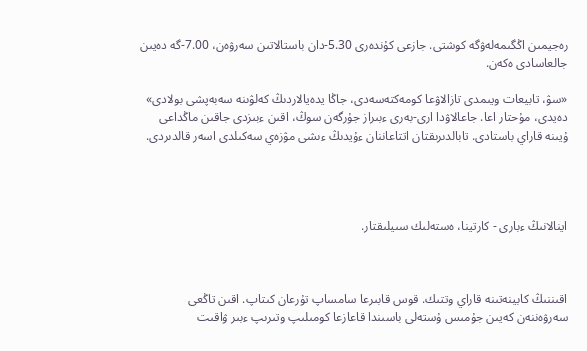رەجيمىن اڭگىمەلەۋگە كوشتى. جازعى كۇندەرى 5.30-دان باستالاتىن سەرۋەن، 7.00-گە دەيىن جالعاسادى ەكەن.

«سۋ، تابيعات ويىمدى تازالاۋعا كومەكتەسەدى، جاڭا يدەيالاردىڭ كەلۋىنە سەبەپشى بولادى» دەيدى، مۇحتار اعا. جاعالاۋدا ارى-بەرى ءبىراز جۇرگەن سوڭ، اقىن ءبىزدى جاقىن ماڭداعى ۇيىنە قاراي باستادى. تابالدىرىقتان اتتاعاننان ءۇيدىڭ ءىشى مۋزەي سەكىلدى اسەر قالدىردى.




اينالانىڭ ءبارى - كارتينا، ەستەلىك سىيلىقتار.



اقىننىڭ كابينەتىنە قاراي وتتىك. قوس قابىرعا سامساپ تۇرعان كىتاپ. اقىن تاڭعى سەرۋەننەن كەيىن جۇمىس ۇستەلى باسىندا قاعازعا كومىلىپ وتىرىپ ءبىر ۋاقىت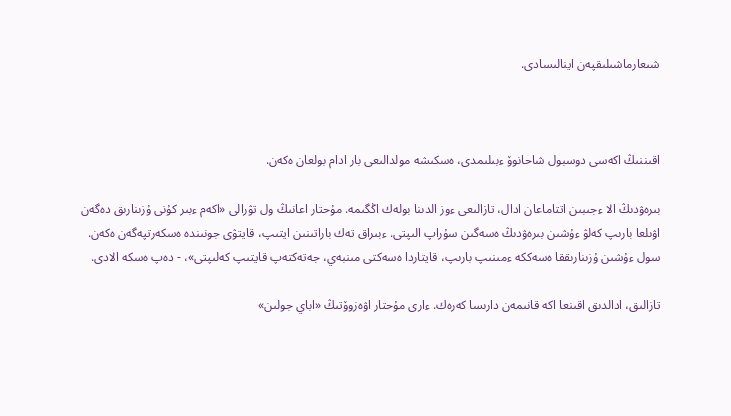شىعارماشىلىقپەن اينالىسادى.



اقىننىڭ اكەسى دوسبول شاحانوۆ ءبىلىمدى، ەسكىشە مولدالىعى بار ادام بولعان ەكەن.

بىرەۋدىڭ الا ءجىبىن اتتاماعان ادال، تازالىعى ءوز الدىنا بولەك اڭگىمە. مۇحتار اعانىڭ ول تۋرالى «اكەم ءبىر كۇنى ۇزىنارىق دەگەن اۋىلعا بارىپ كەلۋ ءۇشىن بىرەۋدىڭ ەسەگىن سۇراپ الىپتى. ءبىراق تەك باراتىنىن ايتىپ، قايتۋى جونىندە ەسكەرتپەگەن ەكەن. سول ءۇشىن ۇزىنارىققا ەسەككە ءمىنىپ بارىپ، قايتاردا ەسەكتى مىنبەي، جەتەكتەپ قايتىپ كەلىپتى»، - دەپ ەسكە الادى.

تازالىق، ادالدىق اقىنعا اكە قانىمەن دارىسا كەرەك. ءارى مۇحتار اۋەزوۆتىڭ «اباي جولىن»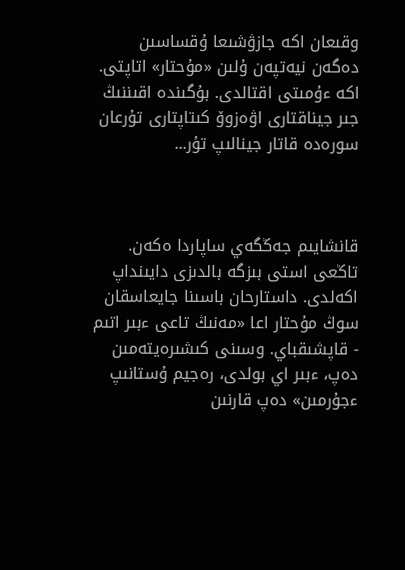وقىعان اكە جازۋشىعا ۇقساسىن دەگەن نيەتپەن ۇلىن «مۇحتار» اتاپتى. اكە ءۇمىتى اقتالدى. بۇگىندە اقىننىڭ جىر جيناقتارى اۋەزوۆ كىتاپتارى تۇرعان سورەدە قاتار جينالىپ تۇر...



قانشايىم جەڭگەي ساپاردا ەكەن. تاڭعى استى بىزگە بالدىزى دايىنداپ اكەلدى. داستارحان باسىنا جايعاسقان سوڭ مۇحتار اعا «مەنىڭ تاعى ءبىر اتىم - قاپشىقباي. وسىنى كىشىرەيتەمىن دەپ، ءبىر اي بولدى، رەجيم ۇستانىپ ءجۇرمىن» دەپ قارنىن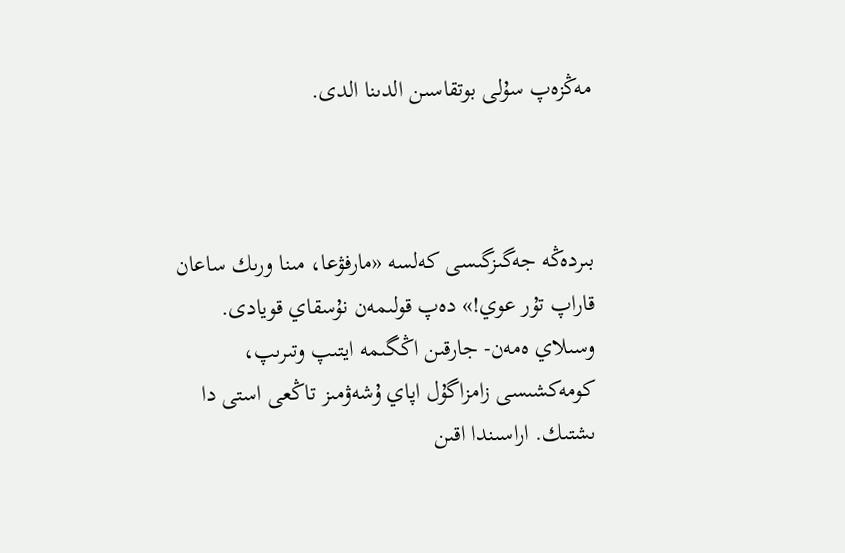مەڭزەپ سۇلى بوتقاسىن الدىنا الدى.



بىردەڭە جەگىزگىسى كەلسە «مارفۋعا، مىنا ورىك ساعان قاراپ تۇر عوي!» دەپ قولىمەن نۇسقاي قويادى. وسىلاي ەمەن- جارقىن اڭگىمە ايتىپ وتىرىپ، كومەكشىسى زامزاگۇل اپاي ۇشەۋمىز تاڭعى استى دا ىشتىك. اراسىندا اقىن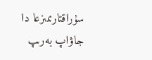سۇراقتارىمىزعا دا جاۋاپ بەرىپ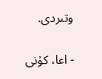وتىردى.

- اعا، كۇنى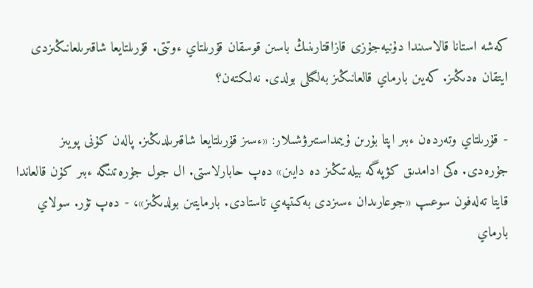كەشە استانا قالاسىندا دۇنيەجۇزى قازاقتارىنىڭ باسىن قوسقان قۇرىلتاي ءوتتى. قۇرىلتايعا شاقىرىلعانىڭىزدى ايتقان ەدىڭىز. كەيىن بارماي قالعانىڭىز بەلگىلى بولدى. نەلىكتەن؟

- قۇرىلتاي وتەردەن ءبىر اپتا بۇرىن ۇيىمداستىرۋشىلار: «ءسىز قۇرىلتايعا شاقىرىلدىڭىز. پالەن كۇنى پويىز جۇرەدى. ەكى ادامدىق كۋپەگە بيلەتىڭىز دە دايىن» دەپ حابارلاستى. ال جول جۇرەتىنگە ءبىر كۇن قالعاندا قايتا تەلەفون سوعىپ «جوعارىدان ءسىزدى بەكىتپەي تاستادى. بارمايتىن بولدىڭىز»، - دەپ تۇر. سولاي بارماي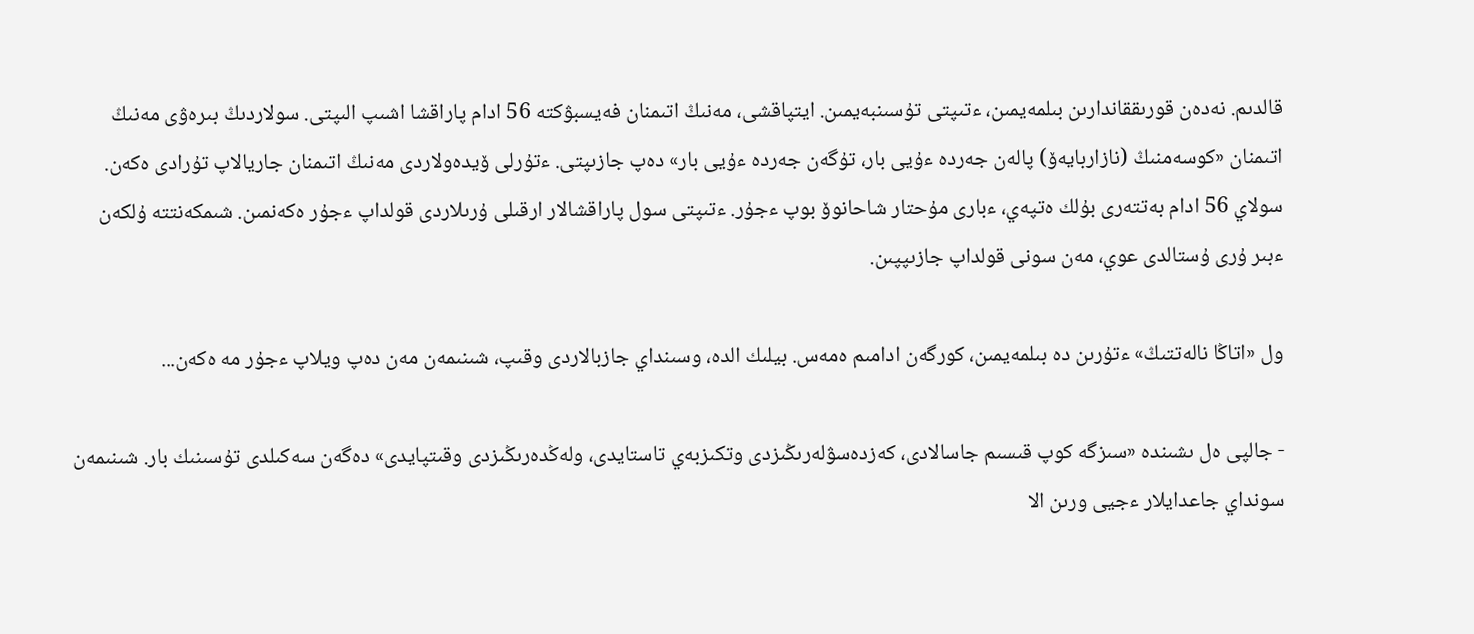قالدىم. نەدەن قورىققاندارىن بىلمەيمىن، ءتىپتى تۇسىنبەيمىن. ايتپاقشى، مەنىڭ اتىمنان فەيسبۋكتە 56 ادام پاراقشا اشىپ الىپتى. سولاردىڭ بىرەۋى مەنىڭ اتىمنان «كوسەمنىڭ (نازاربايەۆ) پالەن جەردە ءۇيى بار، تۇگەن جەردە ءۇيى بار» دەپ جازىپتى. ءتۇرلى ۆيدەولاردى مەنىڭ اتىمنان جاريالاپ تۇرادى ەكەن. سولاي 56 ادام بەتتەرى بۇلك ەتپەي، ءبارى مۇحتار شاحانوۆ بوپ ءجۇر. ءتىپتى سول پاراقشالار ارقىلى ۇرىلاردى قولداپ ءجۇر ەكەنمىن. شىمكەنتتە ۇلكەن ءبىر ۇرى ۇستالدى عوي، مەن سونى قولداپ جازىپپىن.

ول «اتاڭا نالەتتىڭ» ءتۇرىن دە بىلمەيمىن، كورگەن ادامىم ەمەس. بيلىك الدە، وسىنداي جازبالاردى وقىپ، شىنىمەن مەن دەپ ويلاپ ءجۇر مە ەكەن...

- جالپى ەل ىشىندە «سىزگە كوپ قىسىم جاسالادى، كەزدەسۋلەرىڭىزدى وتكىزبەي تاستايدى، ولەڭدەرىڭىزدى وقىتپايدى» دەگەن سەكىلدى تۇسىنىك بار. شىنىمەن سونداي جاعدايلار ءجيى ورىن الا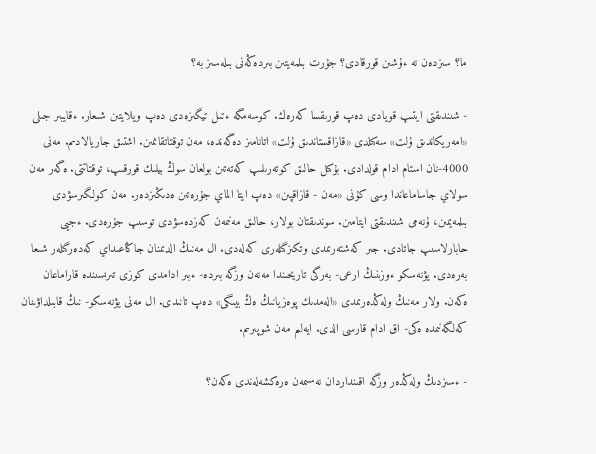ما؟ سىزدەن نە ءۇشىن قورقادى؟ جۇرت بىلمەيتىن بىردەڭەنى بىلەسىز بە؟

- شىندىقتى ايتىپ قويادى دەپ قورىقسا كەرەك. كوسەمگە ءتىل تيگىزەدى دەپ ويلايتىن شىعار. ءقايبىر جىلى «امەريكاندىق ۇلت» سەكىلدى «قازاقستاندىق ۇلت» اتانامىز دەگەندە، مەن توقتاتقانمىن. اشتىق جاريالادىم. مەنى 4000-نان استام ادام قولدادى. بۇكىل حالىق كوتەرىلىپ كەتەتىن بولعان سوڭ بيلىك قورقىپ، توقتاتتى. ەگەر مەن سولاي جاساماعاندا وسى كۇنى «مەن - قازاقپىن» دەپ ايتا الماي جۇرەتىن ەدىڭىزدەر. مەن كولگىرسۋدى بىلمەيمىن، ۇنەمى شىندىقتى ايتامىن. سوندىقتان بولار، حالىق مەنىمەن كەزدەسۋدى توسىپ جۇرەدى. ءجيى حابارلاسىپ جاتادى. جىر كەشتەرىمدى وتكىزگىلەرى كەلەدى. ال مەنىڭ الدىمنان جاڭاعىداي كەدەرگىلەر شىعا بەرەدى. يۋنەسكو ءوزىنىڭ ارعى- بەرگى تاريحىندا مەنەن وزگە بىردە- ءبىر ادامدى كوزى تىرىسىندە قاراماعان ەكەن. ولار مەنىڭ ولەڭدەرىمدى «الەمدىك پوەزيانىڭ ەڭ بيىگى» دەپ تانىدى. ال مەنى يۋنەسكو- نىڭ قابىلداۋىنان كەلگەنىمدە ەكى- اق ادام قارسى الدى. ايەلىم مەن شوپىرىم.

- ءسىزدىڭ ولەڭدەر وزگە اقىنداردان نەسىمەن ەرەكشەلەندى ەكەن؟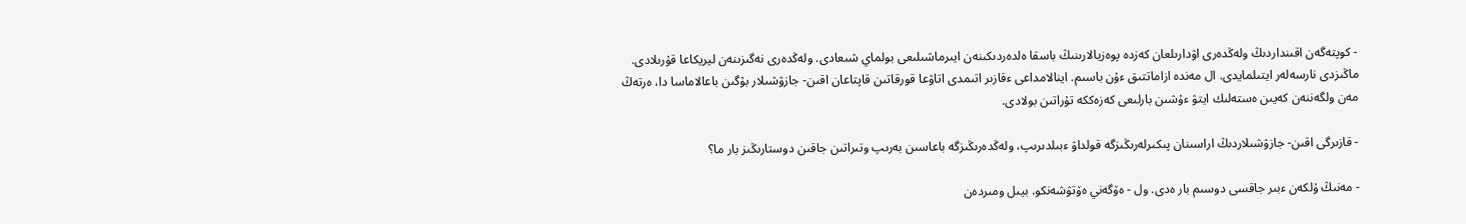- كوپتەگەن اقىنداردىڭ ولەڭدەرى اۋدارىلعان كەزدە پوەزيالارىنىڭ باسقا ەلدەردىكىنەن ايىرماشىلىعى بولماي شىعادى. ولەڭدەرى نەگىزىنەن ليريكاعا قۇرىلادى. ماڭىزدى نارسەلەر ايتىلمايدى. ال مەندە ازاماتتىق ءۇن باسىم. اينالامداعى ءقازىر اتىمدى اتاۋعا قورقاتىن قاپتاعان اقىن- جازۋشىلار بۇگىن باعالاماسا دا، ەرتەڭ مەن ولگەننەن كەيىن ەستەلىك ايتۋ ءۇشىن بارلىعى كەزەككە تۇراتىن بولادى.

- قازىرگى اقىن- جازۋشىلاردىڭ اراسىنان پىكىرلەرىڭىزگە قولداۋ ءبىلدىرىپ، ولەڭدەرىڭىزگە باعاسىن بەرىپ وتىراتىن جاقىن دوستارىڭىز بار ما؟

- مەنىڭ ۇلكەن ءبىر جاقسى دوسىم بار ەدى. ول - ەۆگەني ەۆتۋشەنكو. بيىل ومىردەن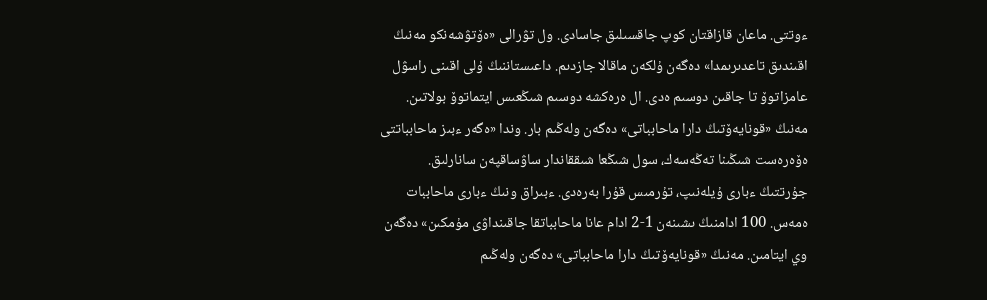ءوتتى. ماعان قازاقتان كوپ جاقسىلىق جاسادى. ول تۋرالى «ەۆتۋشەنكو مەنىڭ اقىندىق تاعدىرىمدا» دەگەن ۇلكەن ماقالا جازدىم. داعىستاننىڭ ۇلى اقىنى راسۋل عامزاتوۆ تا جاقىن دوسىم ەدى. ال ەرەكشە دوسىم شىڭعىس ايتماتوۆ بولاتىن. مەنىڭ «قونايەۆتىڭ دارا ماحابباتى» دەگەن ولەڭىم بار. وندا «ەگەر ءبىز ماحابباتتى ەۆەرەست شىڭىنا تەڭەسەك، سول شىڭعا شىققاندار ساۋساقپەن سانارلىق. جۇرتتىڭ ءبارى ۇيلەنىپ، تۇرمىس قۇرا بەرەدى. ءبىراق ونىڭ ءبارى ماحاببات ەمەس. 100 ادامنىڭ ىشىنەن 1-2 ادام عانا ماحابباتقا جاقىنداۋى مۇمكىن» دەگەن وي ايتامىن. مەنىڭ «قونايەۆتىڭ دارا ماحابباتى» دەگەن ولەڭىم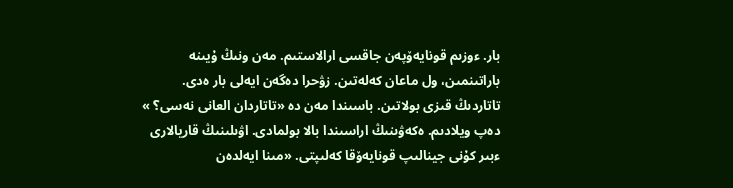بار. ءوزىم قونايەۆپەن جاقسى ارالاستىم. مەن ونىڭ ۇيىنە باراتىنمىن، ول ماعان كەلەتىن. زۋحرا دەگەن ايەلى بار ەدى. تاتاردىڭ قىزى بولاتىن. باسىندا مەن دە «تاتاردان العانى نەسى؟ » دەپ ويلادىم. ەكەۋىنىڭ اراسىندا بالا بولمادى. اۋىلىنىڭ قاريالارى ءبىر كۇنى جينالىپ قونايەۆقا كەلىپتى. «مىنا ايەلدەن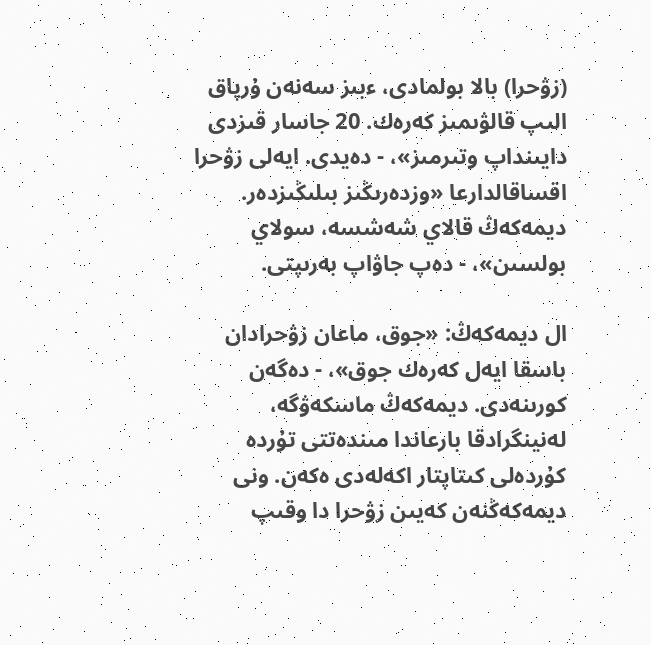(زۋحرا) بالا بولمادى، ءبىز سەنەن ۇرپاق الىپ قالۋىمىز كەرەك. 20 جاسار قىزدى دايىنداپ وتىرمىز»، - دەيدى. ايەلى زۋحرا اقساقالدارعا «وزدەرىڭىز بىلىڭىزدەر. ديمەكەڭ قالاي شەشسە، سولاي بولسىن»، - دەپ جاۋاپ بەرىپتى.

ال ديمەكەڭ: «جوق، ماعان زۋحرادان باسقا ايەل كەرەك جوق»، - دەگەن كورىنەدى. ديمەكەڭ ماسكەۋگە، لەنينگرادقا بارعاندا مىندەتتى تۇردە كۇردەلى كىتاپتار اكەلەدى ەكەن. ونى ديمەكەڭنەن كەيىن زۋحرا دا وقىپ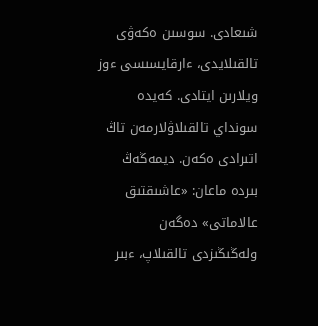شىعادى. سوسىن ەكەۋى تالقىلايدى، ءارقايسىسى ءوز ويلارىن ايتادى. كەيدە سونداي تالقىلاۋلارمەن تاڭ اتىرادى ەكەن. ديمەڭەڭ بىردە ماعان: «عاشىقتىق عالاماتى» دەگەن ولەڭىڭىزدى تالقىلاپ، ءبىر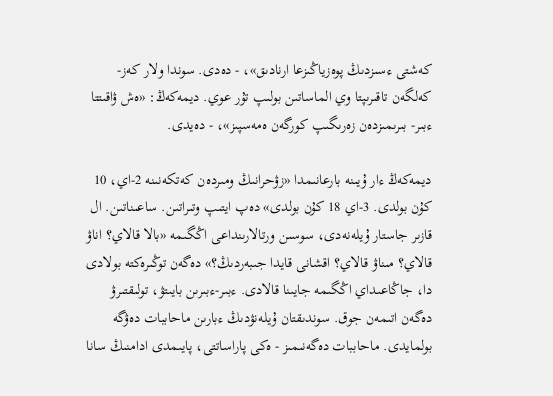كەشتى ءسىزدىڭ پوەزياڭىزعا ارنادىق»، - دەدى. سوندا ولار كەز- كەلگەن تاقىرىپتا وي الماساتىن بولىپ تۇر عوي. ديمەكەڭ: «ەش ۋاقىتتا ءبىر- بىرىمىزدەن زەرىگىپ كورگەن ەمەسپىز»، - دەيدى.

ديمەكەڭ ءار ۇيىنە بارعانىمدا «زۋحرانىڭ ومىردەن كەتكەنىنە 2-اي، 10 كۇن بولدى. 3-اي 18 كۇن بولدى» دەپ ايتىپ وتىراتىن. ساعىناتىن. ال قازىر جاستار ۇيلەنەدى، سوسىن ورتالارىنداعى اڭگىمە «بالا قالاي؟ اناۋ قالاي؟ مىناۋ قالاي؟ اقشانى قايدا جىبەردىڭ؟» دەگەن توڭىرەكتە بولادى دا، جاڭاعىداي اڭگىمە جايىنا قالادى. ءبىر-ءبىرىن بايىتۋ، تولىقتىرۋ دەگەن اتىمەن جوق. سوندىقتان ۇيلەنۋدىڭ ءبارىن ماحاببات دەۋگە بولمايدى. ماحاببات دەگەنىمىز - ەكى پاراساتتى، پايىمدى ادامنىڭ سانا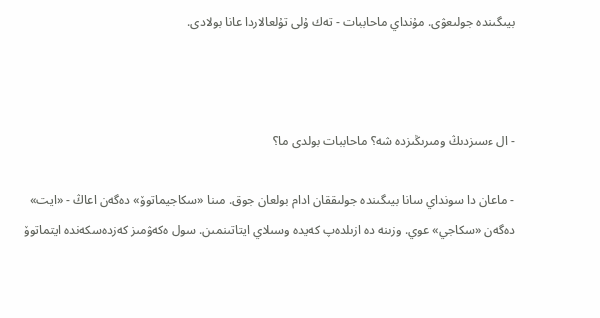بيىگىندە جولىعۋى. مۇنداي ماحاببات - تەك ۇلى تۇلعالاردا عانا بولادى.



- ال ءسىزدىڭ ومىرىڭىزدە شە؟ ماحاببات بولدى ما؟

- ماعان دا سونداي سانا بيىگىندە جولىققان ادام بولعان جوق. مىنا «سكاجيماتوۆ» دەگەن اعاڭ - «ايت» دەگەن «سكاجي» عوي. وزىنە دە ازىلدەپ كەيدە وسىلاي ايتاتىنمىن. سول ەكەۋمىز كەزدەسكەندە ايتماتوۆ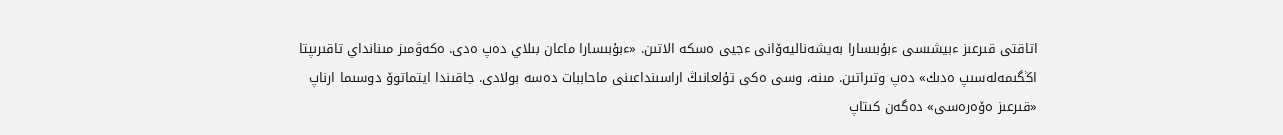اتاقتى قىرعىز ءبيشىسى ءبۇبىسارا بەيشەناليەۆانى ءجيى ەسكە الاتىن. «ءبۇبىسارا ماعان بىلاي دەپ ەدى. ەكەۋمىز مىنانداي تاقىرىپتا اڭگىمەلەسىپ ەدىك» دەپ وتىراتىن. مىنە، وسى ەكى تۇلعانىڭ اراسىنداعىنى ماحاببات دەسە بولادى. جاقىندا ايتماتوۆ دوسىما ارناپ «قىرعىز ەۆەرەسى» دەگەن كىتاپ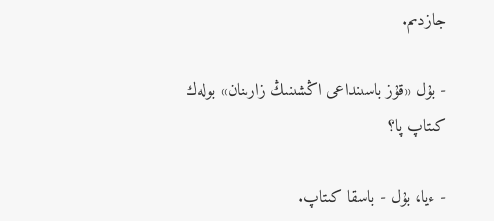جازدىم.

- بۇل «قۇز باسىنداعى اڭشىنىڭ زارىنان» بولەك كىتاپ پا؟

- ءيا، بۇل - باسقا كىتاپ.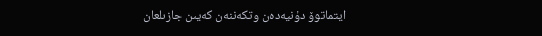ايتماتوۆ دۇنيەدەن وتكەننەن كەيىن جازىلعان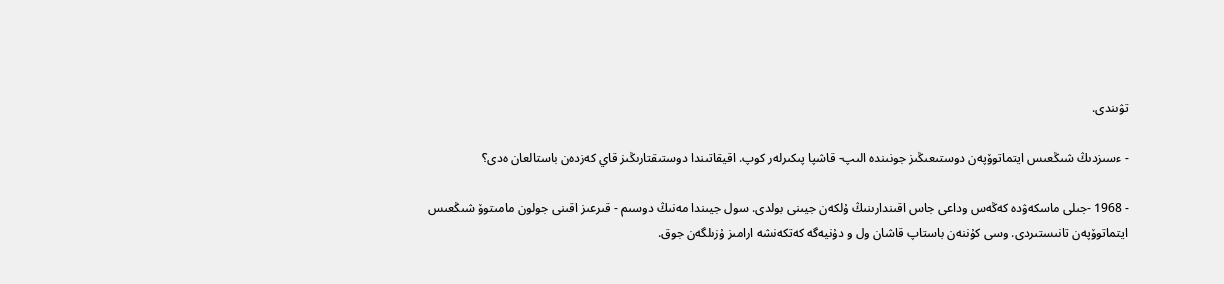تۋىندى.

- ءسىزدىڭ شىڭعىس ايتماتوۆپەن دوستىعىڭىز جونىندە الىپ- قاشپا پىكىرلەر كوپ. اقيقاتىندا دوستىقتارىڭىز قاي كەزدەن باستالعان ەدى؟

- 1968 -جىلى ماسكەۋدە كەڭەس وداعى جاس اقىندارىنىڭ ۇلكەن جيىنى بولدى. سول جيىندا مەنىڭ دوسىم - قىرعىز اقىنى جولون مامىتوۆ شىڭعىس ايتماتوۆپەن تانىستىردى. وسى كۇننەن باستاپ قاشان ول و دۇنيەگە كەتكەنشە ارامىز ۇزىلگەن جوق.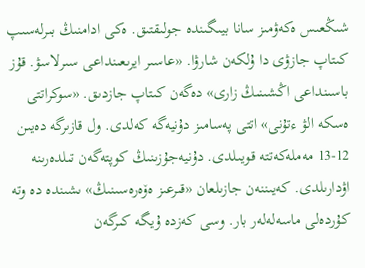شىڭعىس ەكەۋمىز سانا بيىگىندە جولىقتىق. ەكى ادامنىڭ بىرلەسىپ كىتاپ جازۋى دا ۇلكەن شارۋا. «عاسىر ايرىعىنداعى سىرلاسۋ. قۇز باسىنداعى اڭشىنىڭ زارى» دەگەن كىتاپ جازدىق. «سوكراتتى ەسكە الۋ ءتۇنى» اتتى پەسامىز دۇنيەگە كەلدى. ول قازىرگە دەيىن 12-13 مەملەكەتتە قويىلدى. دۇنيەجۇزىنىڭ كوپتەگەن تىلدەرىنە اۋدارىلدى. كەيىننەن جازىلعان «قىرعىز ەۆەرەسىنىڭ» ىشىندە دە وتە كۇردەلى ماسەلەلەر بار. وسى كەزدە ۇيگە كىرگەن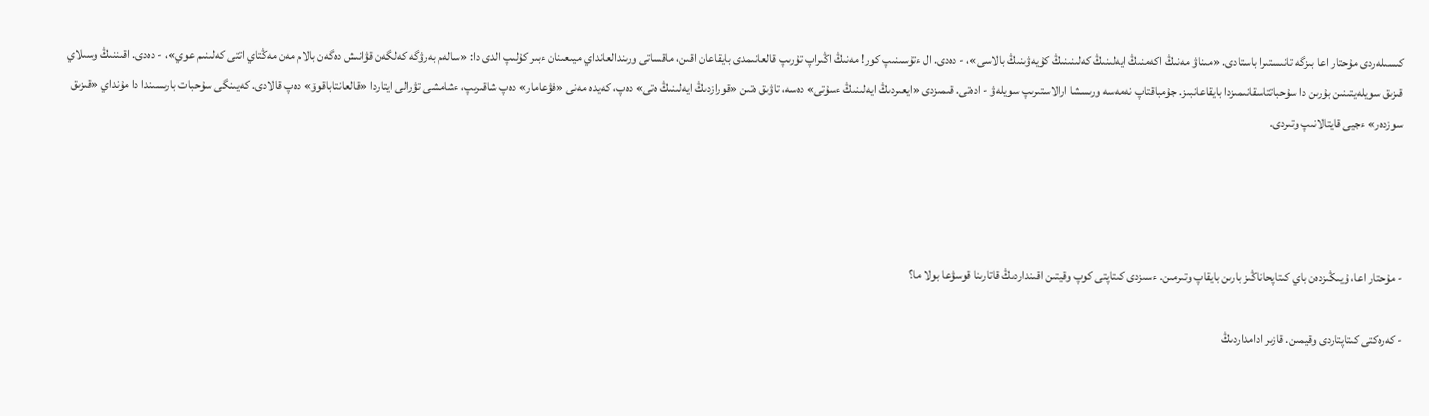كىسىلەردى مۇحتار اعا بىزگە تانىستىرا باستادى. «مىناۋ مەنىڭ اكەمنىڭ ايەلىنىڭ كەلىنىنىڭ كۇيەۋىنىڭ بالاسى»، - دەدى. ال ءتۇسىنىپ كور! مەنىڭ اڭىراپ تۇرىپ قالعانىمدى بايقاعان اقىن، ماقساتى ورىندالعانداي ميىعىنان ءبىر كۇلىپ الدى دا: «سالەم بەرۋگە كەلگەن قۋانىش دەگەن بالام مەن مەڭتاي اتتى كەلىنىم عوي»، - دەدى. اقىننىڭ وسىلاي قىزىق سويلەيتىنىن بۇرىن دا سۇحباتتاسقانىمىزدا بايقاعانبىز. جۇمباقتاپ نەمەسە ورىسشا ارالاستىرىپ سويلەۋ - ادەتى. قىمىزدى «ايعىردىڭ ايەلىنىڭ ءسۇتى» دەسە، تاۋىق ەتىن «قورازدىڭ ايەلىنىڭ ەتى» دەپ، كەيدە مەنى «فۋعامار» دەپ شاقىرىپ، ءشامشى تۋرالى ايتاردا «قالعانتاباقوۆ» دەپ قالادى. كەيىنگى سۇحبات بارىسىندا دا مۇنداي «قىزىق سوزدەر» ءجيى قايتالانىپ وتىردى.




- مۇحتار اعا، ۇيىڭىزدەن باي كىتاپحاناڭىز بارىن بايقاپ وتىرمىن. ءسىزدى كىتاپتى كوپ وقيتىن اقىنداردىڭ قاتارىنا قوسۋعا بولا ما؟

- كەرەكتى كىتاپتاردى وقيمىن. قازىر ادامداردىڭ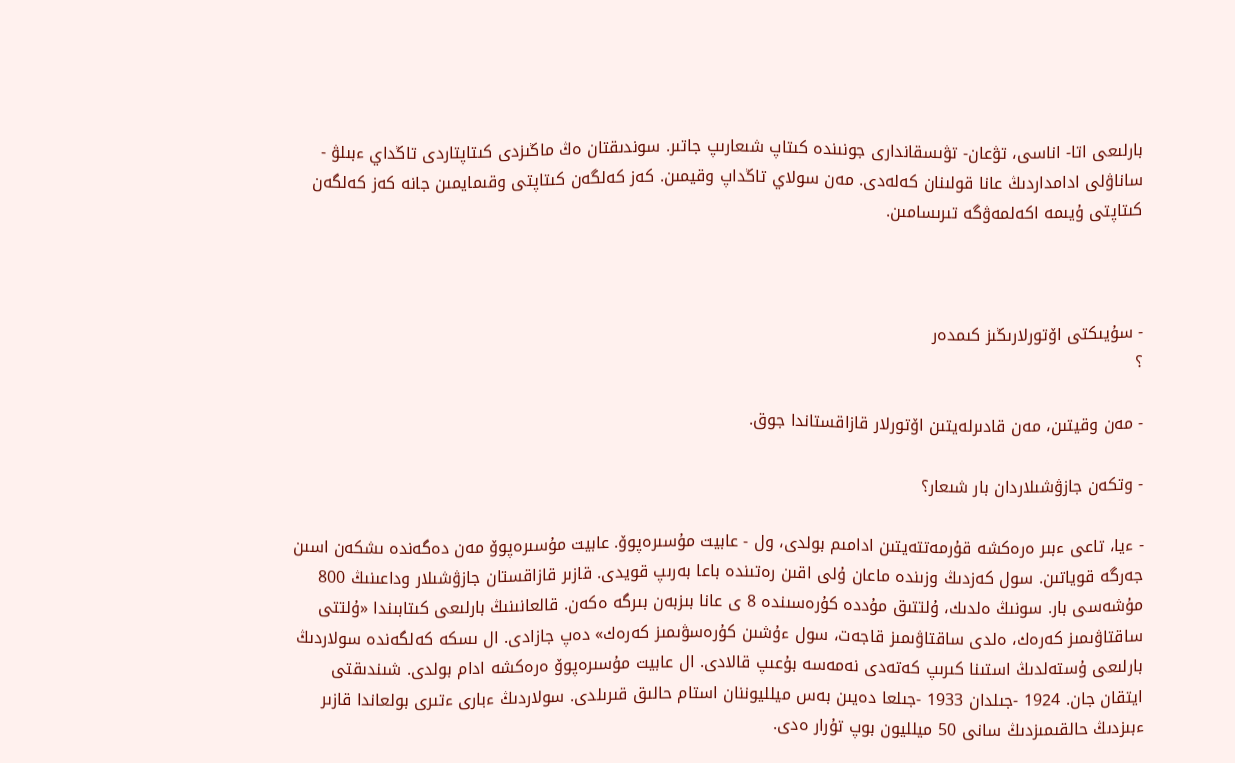بارلىعى اتا- اناسى، تۋعان- تۋىسقاندارى جونىندە كىتاپ شىعارىپ جاتىر. سوندىقتان ەڭ ماڭىزدى كىتاپتاردى تاڭداي ءبىلۋ - ساناۋلى ادامداردىڭ عانا قولىنان كەلەدى. مەن سولاي تاڭداپ وقيمىن. كەز كەلگەن كىتاپتى وقىمايمىن جانە كەز كەلگەن كىتاپتى ۇيىمە اكەلمەۋگە تىرىسامىن.



- سۇيىكتى اۆتورلارىڭىز كىمدەر
؟

- مەن وقيتىن، مەن قادىرلەيتىن اۆتورلار قازاقستاندا جوق.

- وتكەن جازۋشىلاردان بار شىعار؟

- ءيا، تاعى ءبىر ەرەكشە قۇرمەتتەيتىن ادامىم بولدى، ول - عابيت مۇسىرەپوۆ. عابيت مۇسىرەپوۆ مەن دەگەندە ىشكەن اسىن جەرگە قوياتىن. سول كەزدىڭ وزىندە ماعان ۇلى اقىن رەتىندە باعا بەرىپ قويدى. قازىر قازاقستان جازۋشىلار وداعىنىڭ 800 مۇشەسى بار. سونىڭ ەلدىك، ۇلتتىق مۇددە كۇرەسىندە 8 ى عانا بىزبەن بىرگە ەكەن. قالعانىنىڭ بارلىعى كىتابىندا «ۇلتتى ساقتاۋىمىز كەرەك، ەلدى ساقتاۋىمىز قاجەت، سول ءۇشىن كۇرەسۋىمىز كەرەك» دەپ جازادى. ال ىسكە كەلگەندە سولاردىڭ بارلىعى ۇستەلدىڭ استىنا كىرىپ كەتەدى نەمەسە بۇعىپ قالادى. ال عابيت مۇسىرەپوۆ ەرەكشە ادام بولدى. شىندىقتى ايتقان جان. 1924 -جىلدان 1933 -جىلعا دەيىن بەس ميلليوننان استام حالىق قىرىلدى. سولاردىڭ ءبارى ءتىرى بولعاندا قازىر ءبىزدىڭ حالقىمىزدىڭ سانى 50 ميلليون بوپ تۇرار ەدى.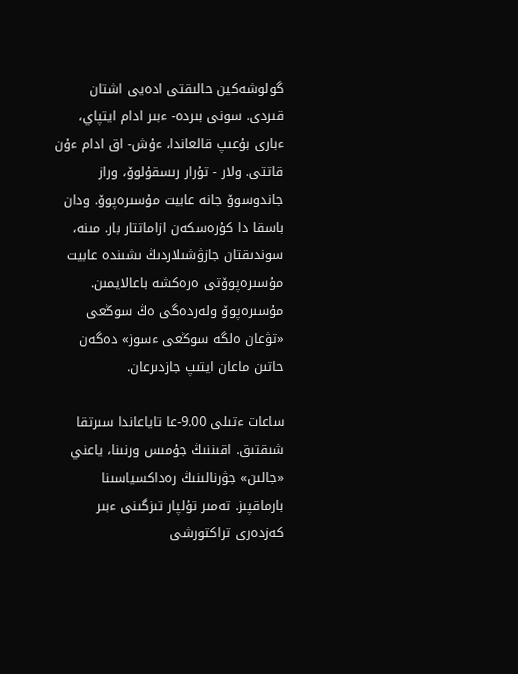گولوشەكين حالىقتى ادەيى اشتان قىردى. سونى بىردە- ءبىر ادام ايتپاي، ءبارى بۇعىپ قالعاندا، ءۇش- اق ادام ءۇن قاتتى. ولار - تۇرار رىسقۇلوۆ، وراز جاندوسوۆ جانە عابيت مۇسىرەپوۆ. ودان باسقا دا كۇرەسكەن ازاماتتار بار. مىنە، سوندىقتان جازۋشىلاردىڭ ىشىندە عابيت مۇسىرەپوۆتى ەرەكشە باعالايمىن. مۇسىرەپوۆ ولەردەگى ەڭ سوڭعى «تۋعان ەلگە سوڭعى ءسوز» دەگەن حاتىن ماعان ايتىپ جازدىرعان.

ساعات ءتىلى 9.00-عا تاياعاندا سىرتقا شىقتىق. اقىننىڭ جۇمىس ورنىنا، ياعني «جالىن» جۋرنالىنىڭ رەداكسياسىنا بارماقپىز. تەمىر تۇلپار تىزگىنى ءبىر كەزدەرى تراكتورشى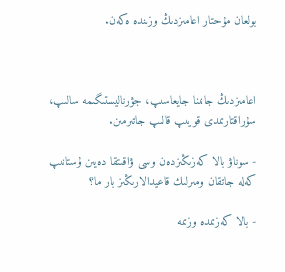بولعان مۇحتار اعامىزدىڭ وزىندە ەكەن.



اعامىزدىڭ جانىنا جايعاسىپ، جۋرناليستىگىمە سالىپ، سۇراقتارىمدى قويىپ قالىپ جاتىرمىن.

- سوناۋ بالا كەزىڭىزدەن وسى ۋاقىتقا دەيىن ۇستانىپ كەلە جاتقان ومىرلىك قاعيدالارىڭىز بار ما؟

- بالا كەزىمدە وزىمە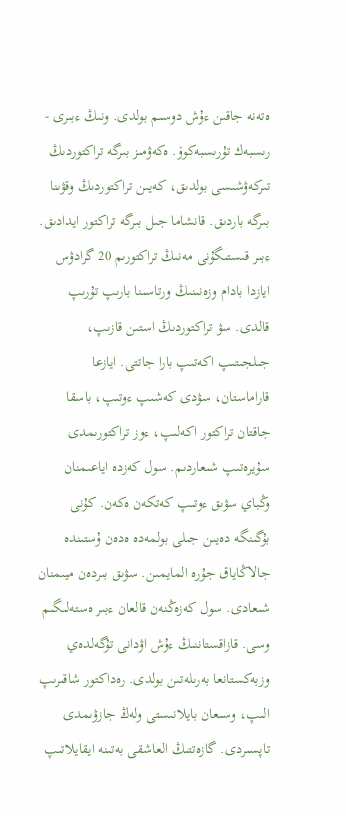ەتەنە جاقىن ءۇش دوسىم بولدى. ونىڭ ءبىرى - رىسبەك تۇرىسبەكوۆ. ەكەۋمىز بىرگە تراكتوردىڭ تىركەۋشىسى بولدىق، كەيىن تراكتوردىڭ وقۋىنا بىرگە باردىق. قانشاما جىل بىرگە تراكتور ايدادىق. ءبىر قىستىگۇنى مەنىڭ تراكتورىم 20 گرادۋس ايازدا بادام وزەنىنىڭ ورتاسىنا بارىپ تۇرىپ قالدى. سۋ تراكتوردىڭ استىن قازىپ، جىلجىتىپ اكەتىپ بارا جاتتى. ايازعا قاراماستان، سۋدى كەشىپ ءوتىپ، باسقا جاقتان تراكتور اكەلىپ، ءوز تراكتورىمدى سۇيرەتىپ شىعاردىم. سول كەزدە اياعىمنان وڭباي سۋىق ءوتىپ كەتكەن ەكەن. كۇنى بۇگىنگە دەيىن جىلى بولمەدە ەدەن ۇستىندە جالاڭاياق جۇرە المايمىن. سۋىق بىردەن ميىمنان شىعادى. سول كەزەڭنەن قالعان ءبىر ەستەلىگىم وسى. قازاقستاننىڭ ءۇش اۋدانى تۇگەلدەي وزبەكستانعا بەرىلەتىن بولدى. رەداكتور شاقىرىپ الىپ، وسىعان بايلانىستى ولەڭ جازۋىمدى تاپسىردى. گازەتتىڭ العاشقى بەتىنە ايقايلاتىپ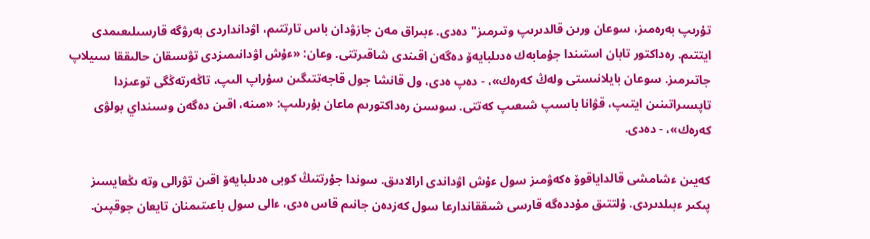تۇرىپ بەرەمىز، سوعان ورىن قالدىرىپ وتىرمىز" دەدى. ءبىراق مەن جازۋدان باس تارتتىم، اۋدانداردى بەرۋگە قارسىلىعىمدى ايتتىم. رەداكتور تابان استىندا جۇمابەك ەدىلبايەۆ دەگەن اقىندى شاقىرتتى. وعان: «ءۇش اۋدانىمىزدى تۋىسقان حالىققا سىيلاپ جاتىرمىز. سوعان بايلانىستى ولەڭ كەرەك»، - دەپ ەدى، ول قانشا جول قاجەتتىگىن سۇراپ الىپ، تاڭەرتەڭگى توعىزدا تاپسىراتىنىن ايتىپ، قۋانا باسىپ شىعىپ كەتتى. سوسىن رەداكتورىم ماعان بۇرىلىپ: «مىنە، اقىن دەگەن وسىنداي بولۋى كەرەك»، - دەدى.

كەيىن ءشامشى قالداياقوۆ ەكەۋمىز سول ءۇش اۋداندى ارالادىق. سوندا جۇرتتىڭ كوبى ەدىلبايەۆ اقىن تۋرالى وتە ىڭعايسىز پىكىر ءبىلدىردى. ۇلتتىق مۇددەگە قارسى شىققاندارعا سول كەزدەن جانىم قاس ەدى، ءالى سول باعىتىمنان تايعان جوقپىن.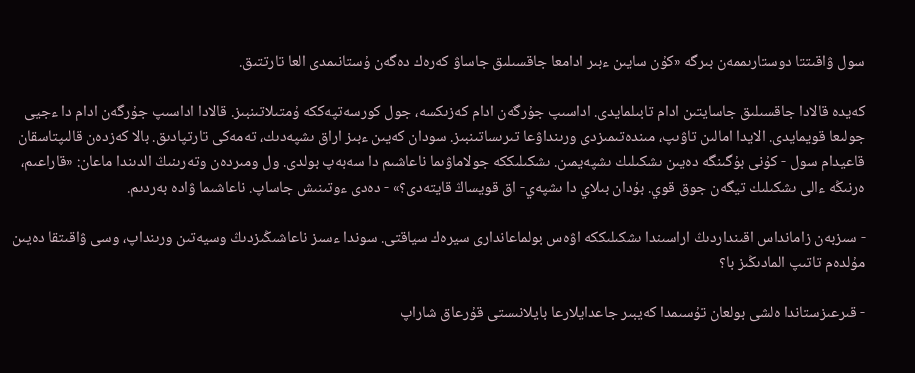سول ۋاقىتتا دوستارىممەن بىرگە «كۇن سايىن ءبىر ادامعا جاقسىلىق جاساۋ كەرەك دەگەن ۇستانىمدى العا تارتتىق.

كەيدە قالادا جاقسىلىق جاسايتىن ادام تابىلمايدى. اداسىپ جۇرگەن ادام كەزىكسە، جول كورسەتپەككە ۇمتىلاتىنبىز. قالادا اداسىپ جۇرگەن ادام دا ءجيى جولىعا قويمايدى. الايدا امالىن تاۋىپ، مىندەتىمىزدى ورىنداۋعا تىرىساتىنبىز. سودان كەيىن ءبىز اراق ىشپەدىك، تەمەكى تارتپادىق. بالا كەزدەن قالىپتاسقان قاعيدام سول - كۇنى بۇگىنگە دەيىن ىشكىلىك ىشپەيمىن. ىشكىلىككە جولاماۋىما ناعاشىم دا سەبەپ بولدى. ول ومىردەن وتەرىنىڭ الدىندا ماعان: «قاراعىم، ەرنىڭە ءالى ىشكىلىك تيگەن جوق قوي. بۇدان بىلاي دا ىشپەي- اق قويساڭ قايتەدى؟» - دەدى ءوتىنىش جاساپ. ناعاشىما ۋادە بەردىم.

- سىزبەن زامانداس اقىنداردىڭ اراسىندا ىشكىلىككە اۋەس بولماعاندارى سيرەك سياقتى. سوندا ءسىز ناعاشىڭىزدىڭ وسيەتىن ورىنداپ، وسى ۋاقىتقا دەيىن مۇلدەم تاتىپ المادىڭىز با؟

- قىرعىزستاندا ەلشى بولعان تۇسىمدا كەيبىر جاعدايلارعا بايلانىستى قۇرعاق شاراپ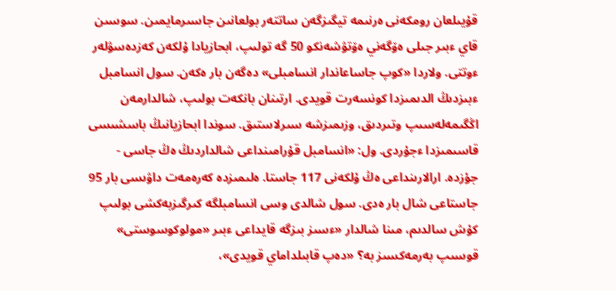قۇيىلعان رومكەنى ەرنىمە تيگىزگەن ساتتەر بولعانىن جاسىرمايمىن. سوسىن قاي ءبىر جىلى ەۆگەني ەۆتۋشەنكو 50 گە تولىپ، ابحازيادا ۇلكەن كەزدەسۋلەر ءوتتى. ولاردا «كوپ جاساعاندار انسامبلى» دەگەن بار ەكەن. سول انسامبل ءبىزدىڭ الدىمىزدا كونسەرت قويدى. ارتىنان بانكەت بولىپ، شالدارمەن اڭگىمەلەسىپ وتىردىق، وزىمىزشە سىرلاستىق. سوندا ابحازيانىڭ باسشىسى قاسىمىزدا ءجۇردى. ول: «انسامبل قۇرامىنداعى شالداردىڭ ەڭ جاسى - جۇزدە. ارالارىنداعى ەڭ ۇلكەنى 117 جاستا. ەلىمىزدە كەرەمەت داۋىسى بار 95 جاستاعى شال بار ەدى. سول شالدى وسى انسامبلگە كىرگىزبەكشى بولىپ كۇش سالدىم، مىنا شالدار «ءسىز بىزگە قايداعى ءبىر «مولوكوسوستى» قوسىپ بەرمەكسىز بە؟ «دەپ قابىلداماي قويدى»،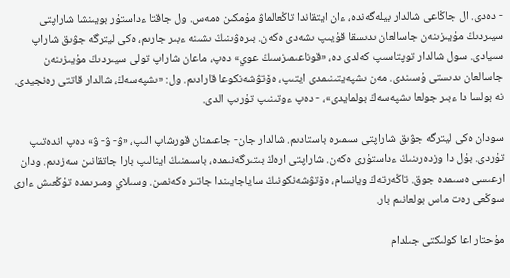- دەدى. ال جاڭاعى شالدار بيلەگەندە، ءان ايتقاندا تاڭعالماۋ مۇمكىن ەمەس. ول جاقتا ءداستۇر بويىنشا شاراپتى سيىردىڭ مۇيىزىنەن جاسالعان ىدىسقا قۇيىپ ىشەدى ەكەن. بىرەۋىنىڭ ىشىنە ءبىر جارىم، ەكى ليترگە جۋىق شاراپ سىيادى. سول شالدار توپتاسىپ كەلدى دە، «قوناعىمىزسىڭ عوي» دەپ، ماعان شاراپ تولى سيىردىڭ مۇيىزىنەن جاسالعان ىدىستى ۇسىندى. مەن ىشپەيتىنىمدى ايتىپ، ەۆتۋشەنكوعا قارادىم. ول: «ىشپەسەڭ، شالدار قاتتى رەنجيدى. نە بولسا دا ءبىر جولعا ىشپەسەڭ بولمايدى»، - دەپ ءوتىنىپ تۇرىپ الدى.

سودان ەكى ليترگە جۋىق شاراپتى سىمىرە باستادىم. شالدار جان- جاعىمنان قورشاپ الىپ، «ۋ- ۋ- ۋ» دەپ اندەتىپ تۇردى. بۇل دا وزدەرىنىڭ ءداستۇرى ەكەن. شاراپتى ارەڭ بىتىرگەنىمدە، باسىمنىڭ اينالىپ بارا جاتقانىن سەزدىم. ودان ارعىسى ەسىمدە جوق. تاڭەرتەڭ ويانسام، ەۆتۋشەنكونىڭ ساياجايىندا جاتىر ەكەنمىن. وسىلاي ومىرىمدە تۇڭعىش ءارى سوڭعى رەت ماس بولعانىم بار.

مۇحتار اعا كولىكتى جىلدام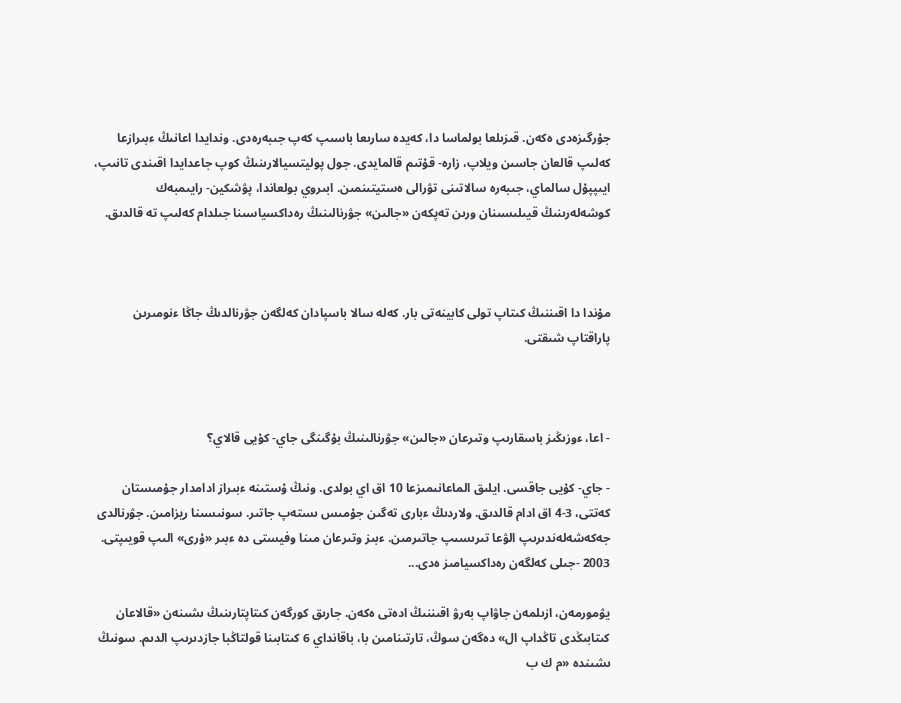جۇرگىزەدى ەكەن. قىزىلعا بولماسا دا، كەيدە سارىعا باسىپ كەپ جىبەرەدى. وندايدا اعانىڭ ءبىرازعا كەلىپ قالعان جاسىن ويلاپ، زارە- قۇتىم قالمايدى. جول پوليتسيالارىنىڭ كوپ جاعدايدا اقىندى تانىپ، ايىپپۇل سالماي، جىبەرە سالاتىنى تۋرالى ەستيتىنمىن. ابىروي بولعاندا، پۋشكين- رايىمبەك كوشەلەرىنىڭ قيىلىسىنان ورىن تەپكەن «جالىن» جۋرنالىنىڭ رەداكسياسىنا جىلدام كەلىپ تە قالدىق.



مۇندا دا اقىننىڭ كىتاپ تولى كابينەتى بار. كەلە سالا باسپادان كەلگەن جۋرنالدىڭ جاڭا ءنومىرىن پاراقتاپ شىقتى.



- اعا، ءوزىڭىز باسقارىپ وتىرعان «جالىن» جۋرنالىنىڭ بۇگىنگى جاي- كۇيى قالاي؟

- جاي- كۇيى جاقسى. ايلىق الماعانىمىزعا 10 اق اي بولدى. ونىڭ ۇستىنە ءبىراز ادامدار جۇمىستان كەتتى، 3-4 اق ادام قالدىق. ولاردىڭ ءبارى تەگىن جۇمىس ىستەپ جاتىر. سونىسىنا ريزامىن. جۋرنالدى جەكەشەلەندىرىپ الۋعا تىرىسىپ جاتىرمىن. ءبىز وتىرعان مىنا وفيستى دە ءبىر «ۇرى» الىپ قويىپتى. 2003 -جىلى كەلگەن رەداكسيامىز ەدى...

يۋمورمەن، ازىلمەن جاۋاپ بەرۋ اقىننىڭ ادەتى ەكەن. جارىق كورگەن كىتاپتارىنىڭ ىشىنەن «قالاعان كىتابىڭدى تاڭداپ ال» دەگەن سوڭ، تارتىنامىن با، باقانداي 6 كىتابىنا قولتاڭبا جازدىرىپ الدىم. سونىڭ ىشىندە «م ك ب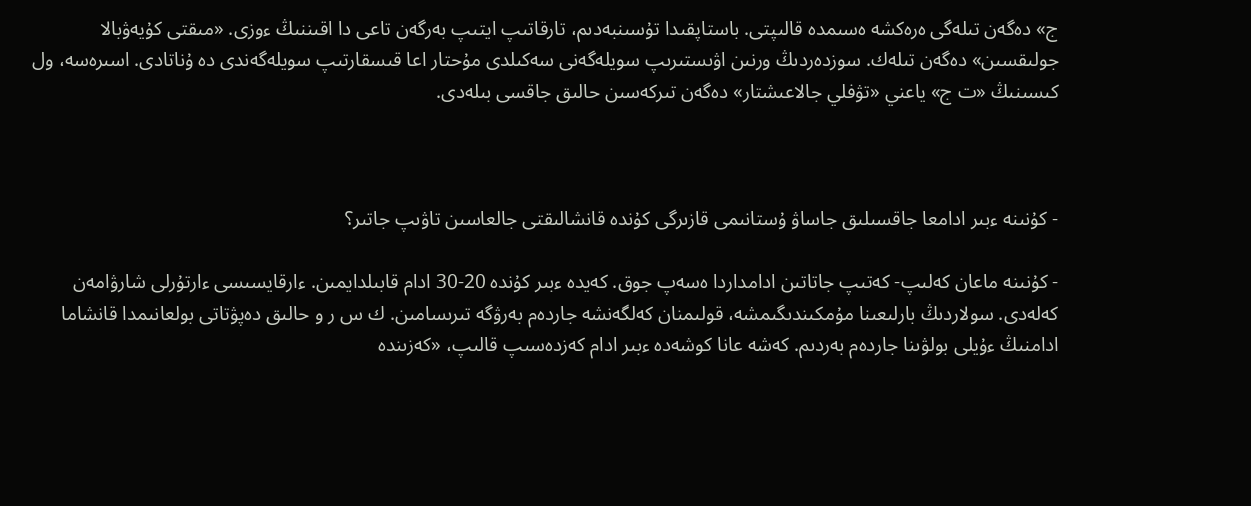ج» دەگەن تىلەگى ەرەكشە ەسىمدە قالىپتى. باستاپقىدا تۇسىنبەدىم، تارقاتىپ ايتىپ بەرگەن تاعى دا اقىننىڭ ءوزى. «مىقتى كۇيەۋبالا جولىقسىن» دەگەن تىلەك. سوزدەردىڭ ورنىن اۋىستىرىپ سويلەگەنى سەكىلدى مۇحتار اعا قىسقارتىپ سويلەگەندى دە ۇناتادى. اسىرەسە، ول كىسىنىڭ «ت ج» ياعني «تۋفلي جالاعىشتار» دەگەن تىركەسىن حالىق جاقسى بىلەدى.



- كۇنىنە ءبىر ادامعا جاقسىلىق جاساۋ ۇستانىمى قازىرگى كۇندە قانشالىقتى جالعاسىن تاۋىپ جاتىر؟

- كۇنىنە ماعان كەلىپ- كەتىپ جاتاتىن ادامداردا ەسەپ جوق. كەيدە ءبىر كۇندە 20-30 ادام قابىلدايمىن. ءارقايسىسى ءارتۇرلى شارۋامەن كەلەدى. سولاردىڭ بارلىعىنا مۇمكىندىگىمشە، قولىمنان كەلگەنشە جاردەم بەرۋگە تىرىسامىن. ك س ر و حالىق دەپۋتاتى بولعانىمدا قانشاما ادامنىڭ ءۇيلى بولۋىنا جاردەم بەردىم. كەشە عانا كوشەدە ءبىر ادام كەزدەسىپ قالىپ، «كەزىندە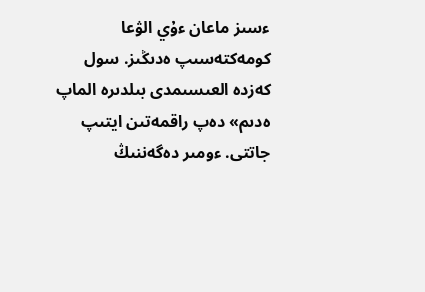ءسىز ماعان ءۇي الۋعا كومەكتەسىپ ەدىڭىز. سول كەزدە العىسىمدى بىلدىرە الماپ ەدىم» دەپ راقمەتىن ايتىپ جاتتى. ءومىر دەگەننىڭ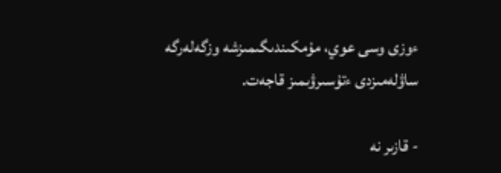ءوزى وسى عوي، مۇمكىندىگىمىزشە وزگەلەرگە ساۋلەمىزدى ءتۇسىرۋىمىز قاجەت.

- قازىر نە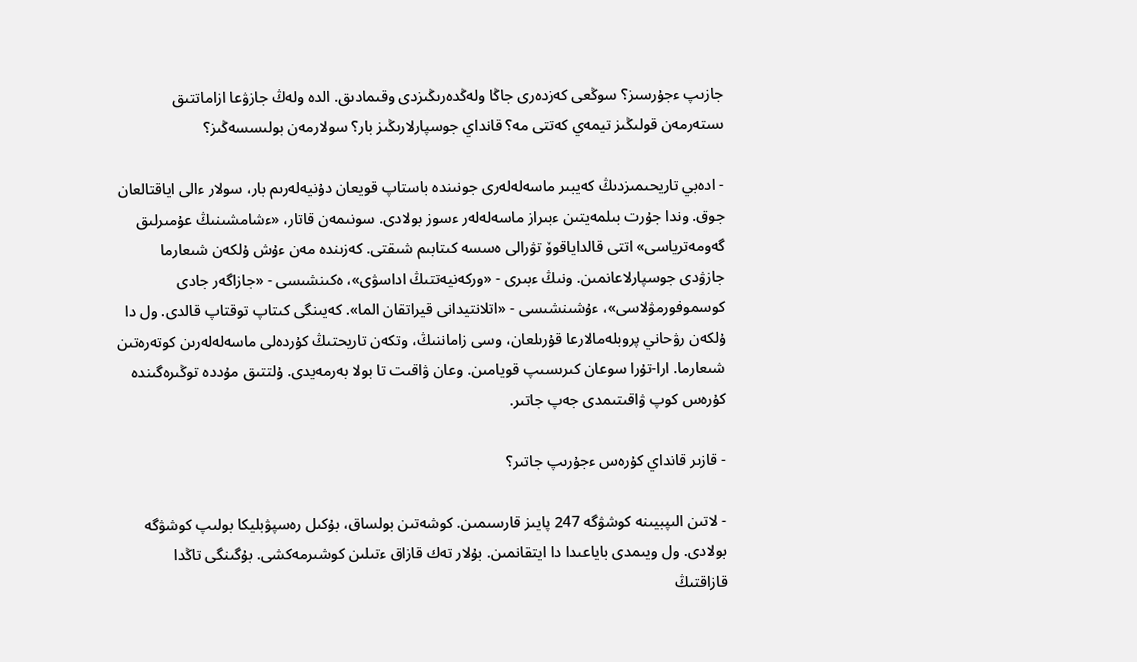جازىپ ءجۇرسىز؟ سوڭعى كەزدەرى جاڭا ولەڭدەرىڭىزدى وقىمادىق. الدە ولەڭ جازۋعا ازاماتتىق ىستەرمەن قولىڭىز تيمەي كەتتى مە؟ قانداي جوسپارلارىڭىز بار؟ سولارمەن بولىسسەڭىز؟

- ادەبي تاريحىمىزدىڭ كەيبىر ماسەلەلەرى جونىندە باستاپ قويعان دۇنيەلەرىم بار، سولار ءالى اياقتالعان جوق. وندا جۇرت بىلمەيتىن ءبىراز ماسەلەلەر ءسوز بولادى. سونىمەن قاتار، «ءشامشىنىڭ عۇمىرلىق گەومەترياسى» اتتى قالداياقوۆ تۋرالى ەسسە كىتابىم شىقتى. كەزىندە مەن ءۇش ۇلكەن شىعارما جازۋدى جوسپارلاعانمىن. ونىڭ ءبىرى - «وركەنيەتتىڭ اداسۋى»، ەكىنشىسى - «جازاگەر جادى كوسموفورمۋلاسى»، ءۇشىنشىسى - «اتلانتيدانى قيراتقان الما». كەيىنگى كىتاپ توقتاپ قالدى. ول دا ۇلكەن رۋحاني پروبلەمالارعا قۇرىلعان، وسى زاماننىڭ، وتكەن تاريحتىڭ كۇردەلى ماسەلەلەرىن كوتەرەتىن شىعارما. ارا-تۇرا سوعان كىرىسىپ قويامىن. وعان ۋاقىت تا بولا بەرمەيدى. ۇلتتىق مۇددە توڭىرەگىندە كۇرەس كوپ ۋاقىتىمدى جەپ جاتىر.

- قازىر قانداي كۇرەس ءجۇرىپ جاتىر؟

- لاتىن الىپبيىنە كوشۋگە 247 پايىز قارسىمىن. كوشەتىن بولساق، بۇكىل رەسپۋبليكا بولىپ كوشۋگە بولادى. ول ويىمدى باياعىدا دا ايتقانمىن. بۇلار تەك قازاق ءتىلىن كوشىرمەكشى. بۇگىنگى تاڭدا قازاقتىڭ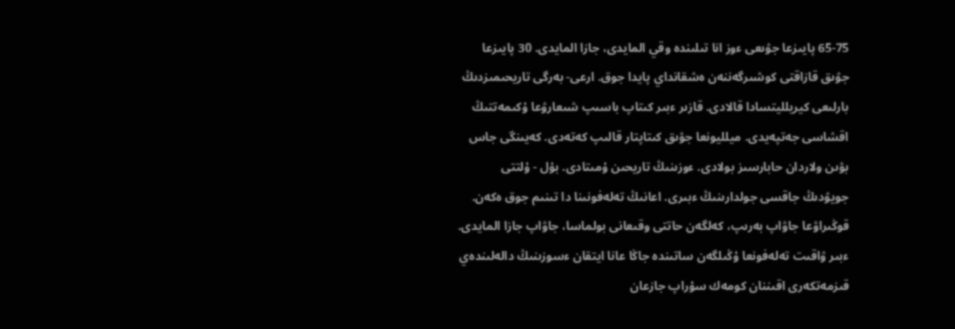65-75 پايىزعا جۋىعى ءوز انا تىلىندە وقي المايدى، جازا المايدى. 30 پايىزعا جۋىق قازاقتى كوشىرگەننەن ەشقانداي پايدا جوق. ارعى- بەرگى تاريحىمىزدىڭ بارلىعى كيريلليتسادا قالادى. قازىر ءبىر كىتاپ باسىپ شىعارۋعا ۇكىمەتتىڭ اقشاسى جەتپەيدى. ميلليونعا جۋىق كىتاپتار قالىپ كەتەدى. كەيىنگى جاس بۋىن ولاردان حابارسىز بولادى. ءوزىنىڭ تاريحىن ۇمىتادى. بۇل - ۇلتتى جويۋدىڭ جاقسى جولدارىنىڭ ءبىرى. اعانىڭ تەلەفونىنا دا تىنىم جوق ەكەن. قوڭىراۋعا جاۋاپ بەرىپ، كەلگەن حاتتى وقىعانى بولماسا، جاۋاپ جازا المايدى. ءبىر ۋاقىت تەلەفونعا ۇڭىلگەن ساتىندە جاڭا عانا ايتقان ءسوزىنىڭ دالەلىندەي قىزمەتكەرى اقىننان كومەك سۇراپ جازعان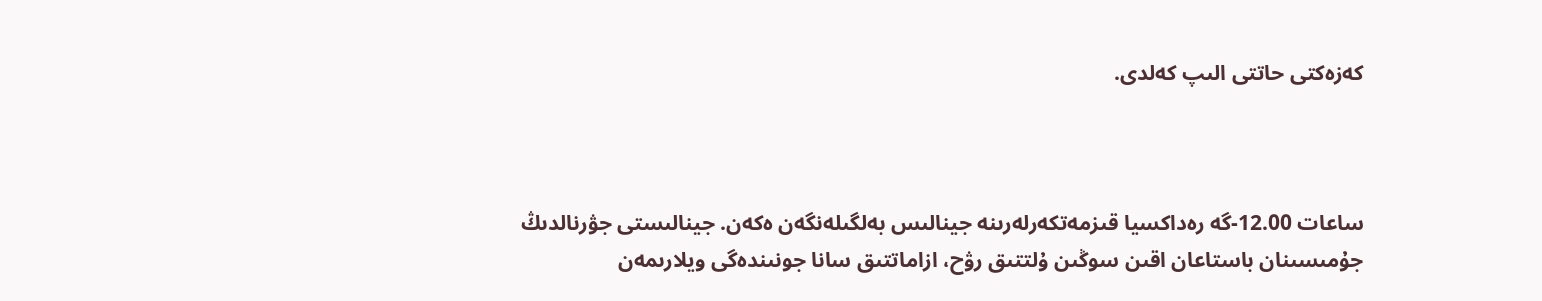كەزەكتى حاتتى الىپ كەلدى.



ساعات 12.00-گە رەداكسيا قىزمەتكەرلەرىنە جينالىس بەلگىلەنگەن ەكەن. جينالىستى جۋرنالدىڭ جۇمىسىنان باستاعان اقىن سوڭىن ۇلتتىق رۋح، ازاماتتىق سانا جونىندەگى ويلارىمەن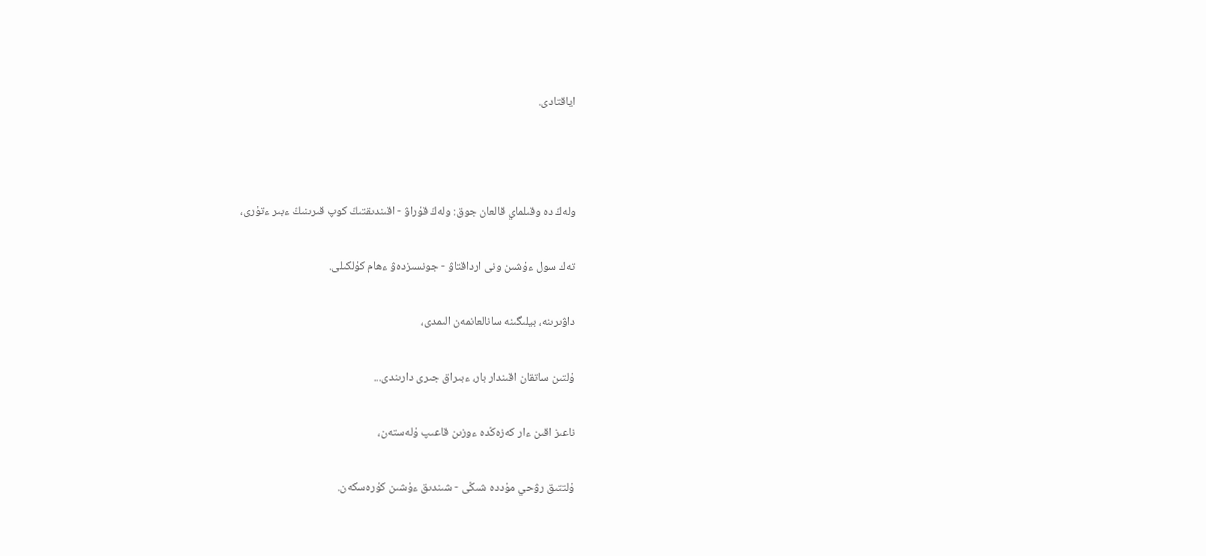اياقتادى.



ولەڭ دە وقىلماي قالعان جوق: ولەڭ قۇراۋ - اقىندىقتىڭ كوپ قىرىنىڭ ءبىر ءتۇرى،

تەك سول ءۇشىن ونى ارداقتاۋ - جونسىزدەۋ ءھام كۇلكىلى.

داۋىرىنە، بيلىگىنە سانالعانمەن الىمدى،

ۇلتىن ساتقان اقىندار بار، ءبىراق جىرى دارىندى...

ناعىز اقىن ءار كەزەڭدە ءوزىن قاعىپ ۇلەستەن،

ۇلتتىق رۋحي مۇددە شىڭى - شىندىق ءۇشىن كۇرەسكەن.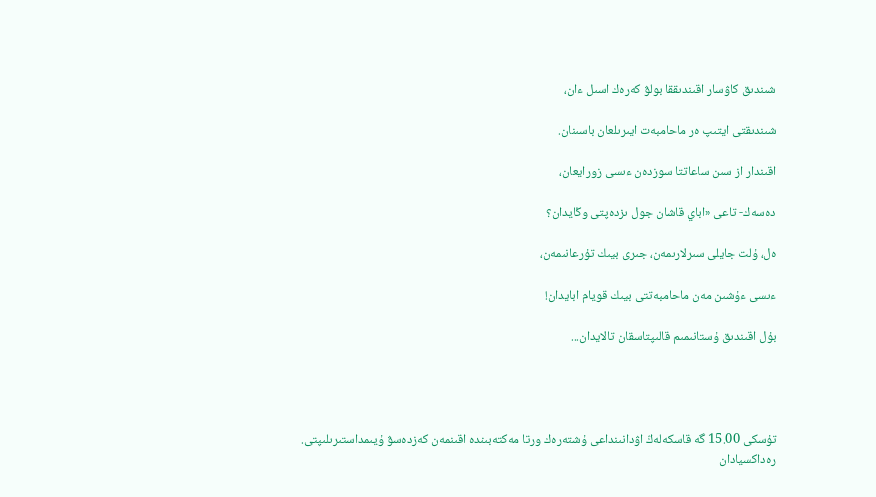شىندىق كاۋسار اقىندىققا بولۋ كەرەك اسىل ءان،

شىندىقتى ايتىپ ەر ماحامبەت ايىرىلعان باسىنان.

اقىندار از سىن ساعاتتا سوزدەن ءىسى زورايعان،

دەسەك- تاعى «اباي قاشان جول ىزدەپتى وڭايدان؟

ەل، ۇلت جايلى سىرلارىمەن، جىرى بيىك تۇرعانىمەن،

ءىسى ءۇشىن مەن ماحامبەتتى بيىك قويام ابايدان!

بۇل اقىندىق ۇستانىمىم قالىپتاسقان تالايدان...




تۇسكى 15.00 گە قاسكەلەڭ اۋدانىنداعى ۇشتەرەك ورتا مەكتەبىندە اقىنمەن كەزدەسۋ ۇيىمداستىرىلىپتى. رەداكسيادان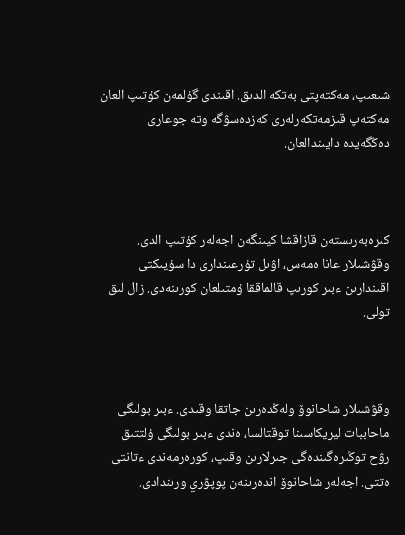شىعىپ، مەكتەپتى بەتكە الدىق. اقىندى گۇلمەن كۇتىپ العان مەكتەپ قىزمەتكەرلەرى كەزدەسۋگە وتە جوعارى دەڭگەيدە دايىندالعان.



كىرەبەرىستەن قازاقشا كيىنگەن اجەلەر كۇتىپ الدى. وقۋشىلار عانا ەمەس، اۋىل تۇرعىندارى دا سۇيىكتى اقىندارىن ءبىر كورىپ قالماققا ۇمتىلعان كورىنەدى. زال لىق تولى.



وقۋشىلار شاحانوۆ ولەڭدەرىن جاتقا وقىدى. ءبىر بولىگى ماحاببات ليريكاسىنا توقتالسا، ەندى ءبىر بولىگى ۇلتتىق رۋح توڭىرەگىندەگى جىرلارىن وقىپ، كورەرمەندى ءتانتى ەتتى. اجەلەر شاحانوۆ اندەرىنەن پوپۋري ورىندادى.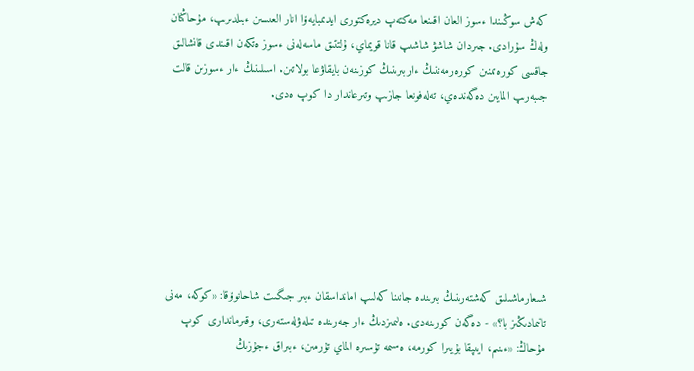كەش سوڭىندا ءسوز العان اقىنعا مەكتەپ ديرەكتورى ايدىمبايەۆا انار العىسىن ءبىلدىرىپ، مۇحاڭنان ولەڭ سۇرادى. جىردان شاشۋ شاشىپ قانا قويماي، ۇلتتىق ماسەلەنى ءسوز ەتكەن اقىندى قانشالىق جاقسى كورەتىنىن كورەرمەننىڭ ءاربىرىنىڭ كوزىنەن بايقاۋعا بولاتىن. اسىلىنىڭ ءار ءسوزىن قالت جىبەرىپ المايىن دەگەندەي، تەلەفونعا جازىپ وتىرعاندار دا كوپ ەدى.







شىعارماشىلىق كەشتەرىنىڭ بىرىندە جانىنا كەلىپ امانداسقان ءبىر جىگىت شاحانوۆقا: «كوكە، مەنى تانىمادىڭىز با؟» - دەگەن كورىنەدى. ەلىمىزدىڭ ءار جەرىندە تىلەۋلەستەرى، وقىرماندارى كوپ مۇحاڭ: «ءىنىم، ايىپقا بۇيىرا كورمە، ەسىمە تۇسىرە الماي تۇرمىن، ءبىراق ءجۇزىڭ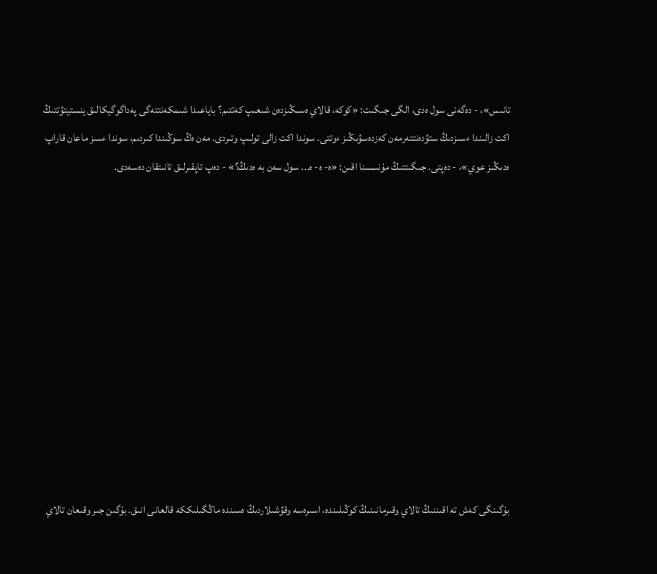تانىس»، - دەگەنى سول ەدى، الگى جىگىت: «كوكە، قالاي ەسىڭىزدەن شىعىپ كەتتىم؟ باياعىدا شىمكەنتتەگى پەداگوگيكالىق ينستيتۋتتىڭ اكت زالىندا ءسىزدىڭ ستۋدەنتتەرمەن كەزدەسۋىڭىز ءوتتى. سوندا اكت زالى تولىپ وتىردى. مەن ەڭ سوڭىندا كىردىم، سوندا ءسىز ماعان قاراپ ەدىڭىز عوي»، - دەپتى. جىگىتتىڭ مۇنىسىنا اقىن: «ە- ە- ە... سول سەن بە ەدىڭ؟» - دەپ تاپقىرلىق تانىتقان دەسەدى.











بۇگىنگى كەش تە اقىننىڭ تالاي وقىرمانىنىڭ كوڭىلىندە، اسىرەسە وقۋشىلاردىڭ ەسىندە ماڭگىلىككە قالعانى انىق. بۇگىن جىر وقىعان تالاي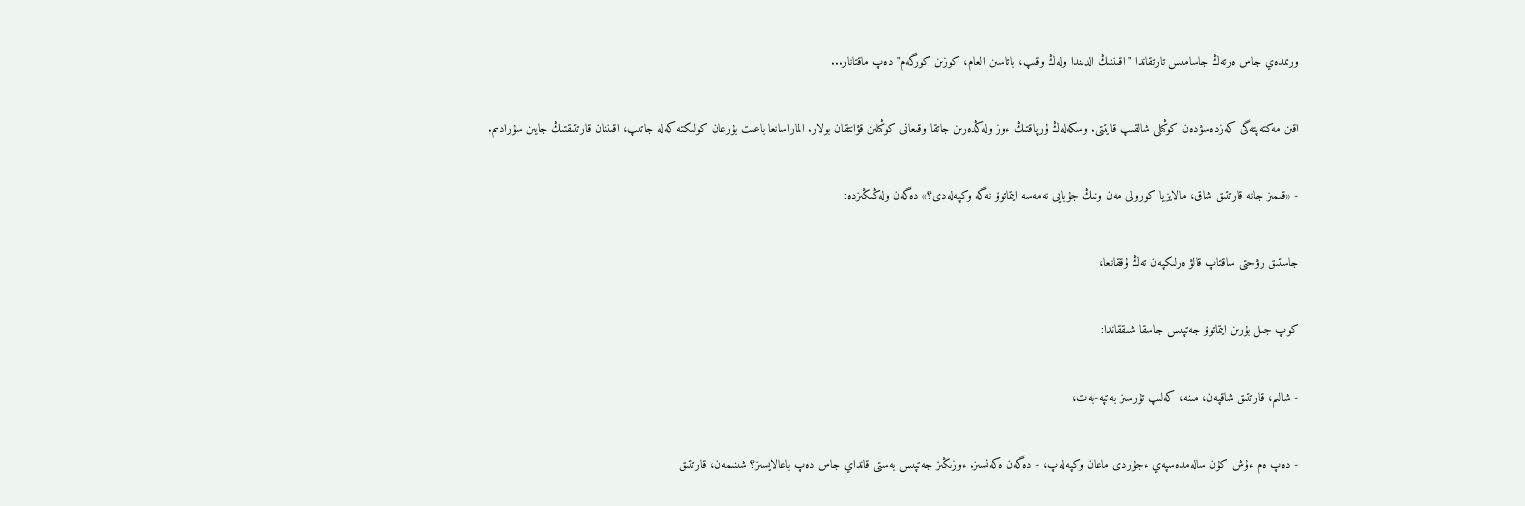ورىمدەي جاس ەرتەڭ جاسامىس تارتقاندا "اقىننىڭ الدىندا ولەڭ وقىپ، باتاسىن العام، كوزىن كورگەم" دەپ ماقتانار...

اقىن مەكتەپتەگى كەزدەسۋدەن كوڭىلى شالقىپ قايتتى. وسكەلەڭ ۇرپاقتىڭ ءوز ولەڭدەرىن جاتقا وقىعانى كوڭىلىن قۋانتقان بولار. الماراسانعا باعىت بۇرعان كولىكتە كەلە جاتىپ، اقىننان قارتتىقتىڭ جايىن سۇرادىم.

- «قىمىز جانە قارتتىق شاق، مالايزيا كورولى مەن ونىڭ جۇبايى نەمەسە ايتماتوۆ نەگە وكپەلەدى؟» دەگەن ولەڭىڭىزدە:

جاستىق رۋحتى ساقتاپ قالۋ ەرلىكپەن تەڭ ۇققانعا،

كوپ جىل بۇرىن ايتماتوۆ جەتپىس جاسقا شىققاندا:

- شالىم، قارتتىق شاقپەن، مىنە، كەلىپ تۇرسىز بەتپە-بەت،

- دەپ ەم ءۇش كۇن سالەمدەسپەي ءجۇردى ماعان وكپەلەپ، - دەگەن ەكەنسىز. ءوزىڭىز جەتپىس بەستى قانداي جاس دەپ باعالايسىز؟ شىنىمەن، قارتتىق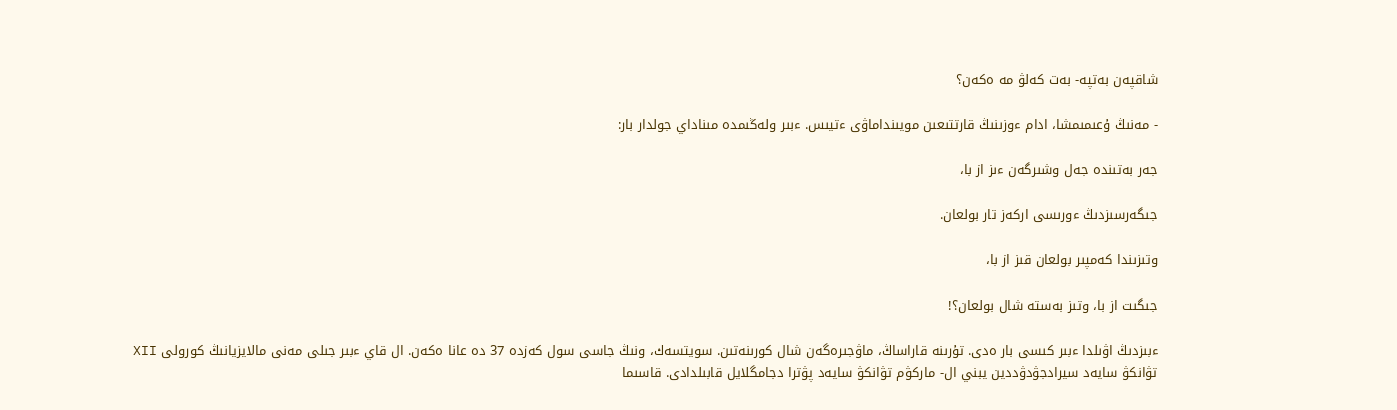شاقپەن بەتپە- بەت كەلۋ مە ەكەن؟

- مەنىڭ ۇعىمىمشا، ادام ءوزىنىڭ قارتتىعىن مويىنداماۋى ءتيىس. ءبىر ولەڭىمدە مىناداي جولدار بار:

جەر بەتىندە جەل وشىرگەن ءىز از با،

جىگەرسىزدىڭ ءورىسى اركەز تار بولعان.

وتىزىندا كەمپىر بولعان قىز از با،

جىگىت از با، وتىز بەستە شال بولعان؟!

ءبىزدىڭ اۋىلدا ءبىر كىسى بار ەدى. تۇرىنە قاراساڭ، ماۋجىرەگەن شال كورىنەتىن. سويتسەك، ونىڭ جاسى سول كەزدە 37 دە عانا ەكەن. ال قاي ءبىر جىلى مەنى مالايزيانىڭ كورولى XII تۋانكۋ سايەد سيرادجۋدۋددين يبني ال- ماركۋم تۋانكۋ سايەد پۋترا دجامگلايل قابىلدادى. قاسىما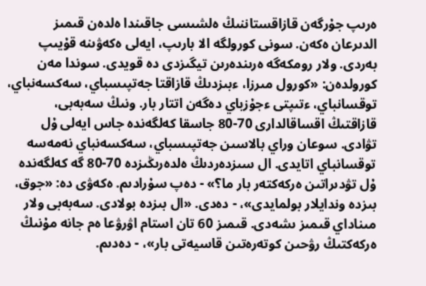ەرىپ جۇرگەن قازاقستاننىڭ ەلشىسى جاقىندا ەلدەن قىمىز الدىرعان ەكەن. سونى كورولگە الا بارىپ، ايەلى ەكەۋىنە قۇيىپ بەردى. ولار رومكەگە ەرىندەرىن تيگىزدى دە قويدى. سوندا مەن كورولدەن: «كورول مىرزا، ءبىزدىڭ قازاقتا جەتپىسباي، سەكسەنباي، توقسانباي، ءتىپتى ءجۇزباي دەگەن اتتار بار. ونىڭ سەبەبى، قازاقتىڭ اقساقالدارى 70-80 جاسقا كەلگەندە جاس ايەلى ۇل تۋادى. سوعان وراي بالاسىن جەتپىسباي، سەكسەنباي نەمەسە توقسانباي اتايدى. ال سىزدەردىڭ ەلدەرىڭىزدە 70-80 گە كەلگەندە ۇل تۋدىراتىن ەركەكتەر بار ما؟» - دەپ سۇرادىم. ەكەۋى دە: «جوق، بىزدە وندايلار بولمايدى»، - دەدى. «ال بىزدە بولادى. سەبەبى ولار مىناداي قىمىز ىشەدى. قىمىز 60 تان استام اۋرۋعا ەم جانە مۇنىڭ ەركەكتىڭ رۋحىن كوتەرەتىن قاسيەتى بار»، - دەدىم.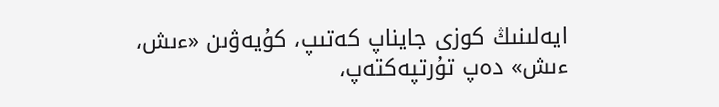ايەلىنىڭ كوزى جايناپ كەتىپ، كۇيەۋىن «ءىش، ءىش» دەپ تۇرتپەكتەپ،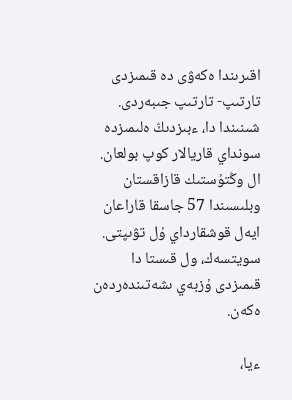اقىرىندا ەكەۋى دە قىمىزدى تارتىپ- تارتىپ جىبەردى. شىنىندا دا، ءبىزدىڭ ەلىمىزدە سونداي قاريالار كوپ بولعان. ال وڭتۇستىك قازاقستان وبلىسىندا 57 جاسقا قاراعان ايەل قوشقارداي ۇل تۋىپتى. سويتسەك، ول قىستا دا قىمىزدى ۇزبەي ىشەتىندەردەن ەكەن.

ءيا،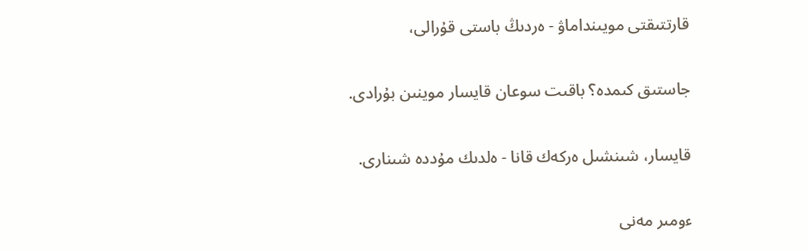قارتتىقتى مويىنداماۋ - ەردىڭ باستى قۇرالى،

جاستىق كىمدە؟ باقىت سوعان قايسار موينىن بۇرادى.

قايسار، شىنشىل ەركەك قانا - ەلدىك مۇددە شىنارى.

ءومىر مەنى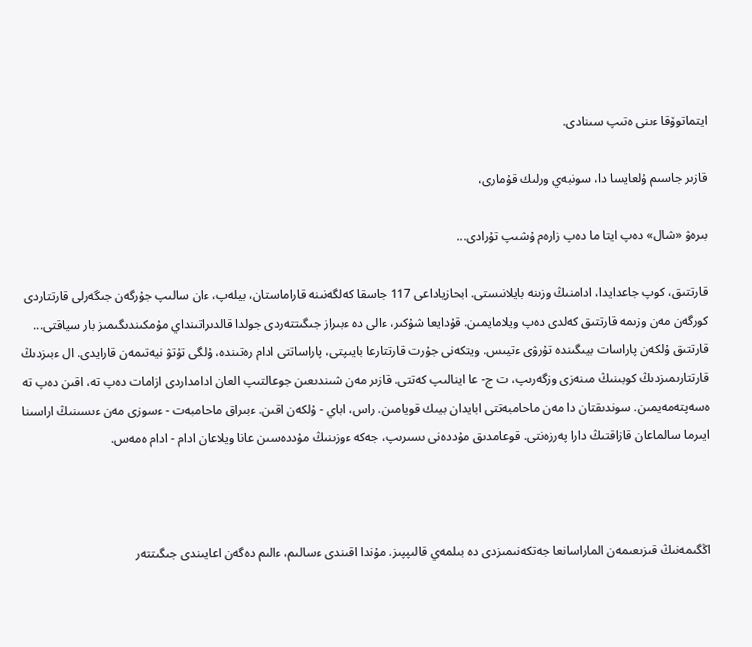ايتماتوۆقا ءىنى ەتىپ سىنادى.

قازىر جاسىم ۇلعايسا دا، سونبەي ورلىك قۇمارى،

بىرەۋ «شال» دەپ ايتا ما دەپ زارەم ۇشىپ تۇرادى...

قارتتىق، كوپ جاعدايدا، ادامنىڭ وزىنە بايلانىستى. ابحازياداعى 117 جاسقا كەلگەنىنە قاراماستان، بيلەپ، ءان سالىپ جۇرگەن جىگەرلى قارتتاردى كورگەن مەن وزىمە قارتتىق كەلدى دەپ ويلامايمىن. قۇدايعا شۇكىر، ءالى دە ءبىراز جىگىتتەردى جولدا قالدىراتىنداي مۇمكىندىگىمىز بار سياقتى... قارتتىق ۇلكەن پاراسات بيىگىندە تۇرۋى ءتيىس. ويتكەنى جۇرت قارتتارعا بايىپتى، پاراساتتى ادام رەتىندە، ۇلگى تۇتۋ نيەتىمەن قارايدى. ال ءبىزدىڭ قارتتارىمىزدىڭ كوبىنىڭ مىنەزى وزگەرىپ، ت ج- عا اينالىپ كەتتى. قازىر مەن شىندىعىن جوعالتىپ العان ادامداردى ازامات دەپ تە، اقىن دەپ تە ەسەپتەمەيمىن. سوندىقتان دا مەن ماحامبەتتى ابايدان بيىك قويامىن. راس، اباي - ۇلكەن اقىن. ءبىراق ماحامبەت - ءسوزى مەن ءىسىنىڭ اراسىنا ايىرما سالماعان قازاقتىڭ دارا پەرزەنتى. قوعامدىق مۇددەنى ىسىرىپ، جەكە ءوزىنىڭ مۇددەسىن عانا ويلاعان ادام - ادام ەمەس.



اڭگىمەنىڭ قىزىعىمەن الماراسانعا جەتكەنىمىزدى دە بىلمەي قالىپپىز. مۇندا اقىندى ءسالىم، ءالىم دەگەن اعايىندى جىگىتتەر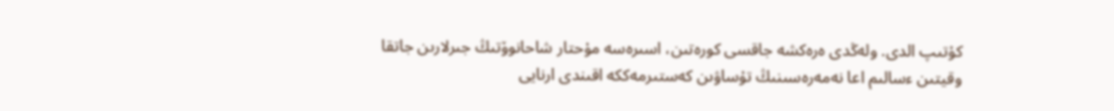كۇتىپ الدى. ولەڭدى ەرەكشە جاقسى كورەتىن، اسىرەسە مۇحتار شاحانوۆتىڭ جىرلارىن جاتقا وقيتىن ءسالىم اعا نەمەرەسىنىڭ تۇساۋىن كەستىرمەككە اقىندى ارنايى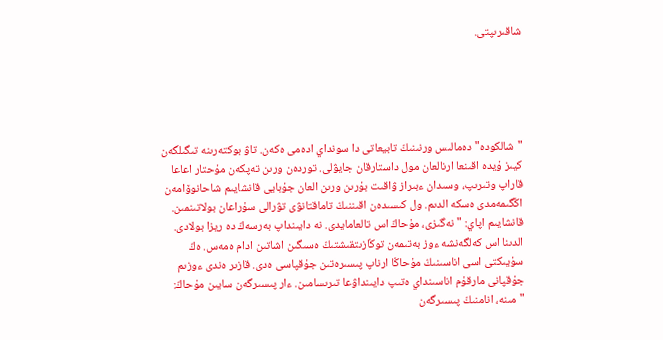شاقىرىپتى.





"شالكودە" دەمالىس ورنىنىڭ تابيعاتى دا سونداي ادەمى ەكەن. تاۋ بوكتەرىنە تىگىلگەن كيىز ۇيدە اقىنعا ارنالعان مول داستارقان جايۋلى. توردەن ورىن تەپكەن مۇحتار اعاعا قاراپ وتىرىپ، وسىدان ءبىراز ۋاقىت بۇرىن ورىن العان جۇبايى قانشايىم شاحانوۆامەن اڭگىمەمدى ەسكە الدىم. ول كىسىدەن اقىننىڭ تاماقتانۋى تۋرالى سۇراعان بولاتىنمىن. قانشايىم اپاي: "نەگىزى، مۇحاڭ اس تالعامايدى. نە دايىنداپ بەرسەڭ دە ريزا بولادى. الدىنا اس كەلگەنشە ءوز بەتىمەن توڭازىتقىشتىڭ ەسىگىن اشاتىن ادام ەمەس. ەڭ سۇيىكتى اسى اناسىنىڭ مۇحاڭا ارناپ پىسىرەتىن جۇقپاسى ەدى. قازىر ەندى ءوزىم جۇقپانى مارقۇم اناسىنداي ەتىپ دايىنداۋعا تىرىسامىن. ءار پىسىرگەن سايىن مۇحاڭ: "مىنە، انامنىڭ پىسىرگەن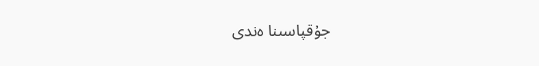جۇقپاسىنا ەندى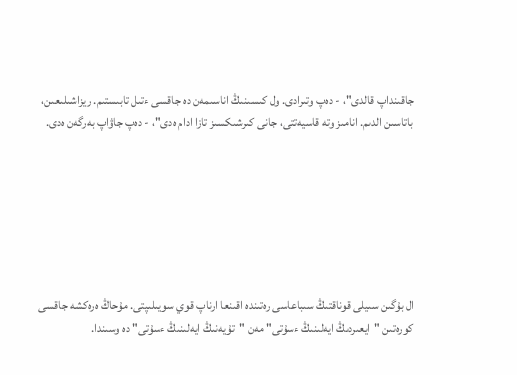جاقىنداپ قالدى"، - دەپ وتىرادى. ول كىسىنىڭ اناسىمەن دە جاقسى ءتىل تابىستىم. ريزاشىلىعىن، باتاسىن الدىم. انامىز وتە قاسيەتتى، جانى كىرشىكسىز تازا ادام ەدى"، - دەپ جاۋاپ بەرگەن ەدى.







ال بۇگىن سىيلى قوناقتىڭ سىباعاسى رەتىندە اقىنعا ارناپ قوي سويىلىپتى. مۇحاڭ ەرەكشە جاقسى كورەتىن "ايعىردىڭ ايەلىنىڭ ءسۇتى" مەن "تۇيەنىڭ ايەلىنىڭ ءسۇتى" دە وسىندا.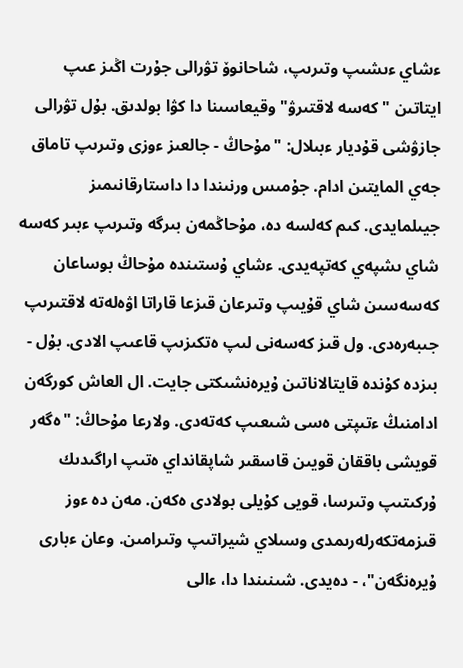ءشاي ءىشىپ وتىرىپ، شاحانوۆ تۋرالى جۇرت اڭىز عىپ ايتاتىن "كەسە لاقتىرۋ" وقيعاسىنا دا كۋا بولدىق. بۇل تۋرالى جازۋشى قۇديار ءبىلال: "مۇحاڭ - جالعىز ءوزى وتىرىپ تاماق جەي المايتىن ادام. جۇمىس ورنىندا دا داستارقانىمىز جيىلمايدى. كىم كەلسە دە، مۇحاڭمەن بىرگە وتىرىپ ءبىر كەسە شاي ىشپەي كەتپەيدى. ءشاي ۇستىندە مۇحاڭ بوساعان كەسەسىن شاي قۇيىپ وتىرعان قىزعا قاراتا اۋەلەتە لاقتىرىپ جىبەرەدى. ول قىز كەسەنى لىپ ەتكىزىپ قاعىپ الادى. بۇل - بىزدە كۇندە قايتالاناتىن ۇيرەنشىكتى جايت. ال العاش كورگەن ادامنىڭ ءتىپتى ەسى شىعىپ كەتەدى. ولارعا مۇحاڭ: "ەگەر قويشى باققان قويىن قاسقىر شاپقانداي ەتىپ اراگىدىك ۇركىتىپ وتىرسا، قويى كۇيلى بولادى ەكەن. مەن دە ءوز قىزمەتكەرلەرىمدى وسىلاي شيراتىپ وتىرامىن. وعان ءبارى ۇيرەنگەن"، - دەيدى. شىنىندا دا، ءالى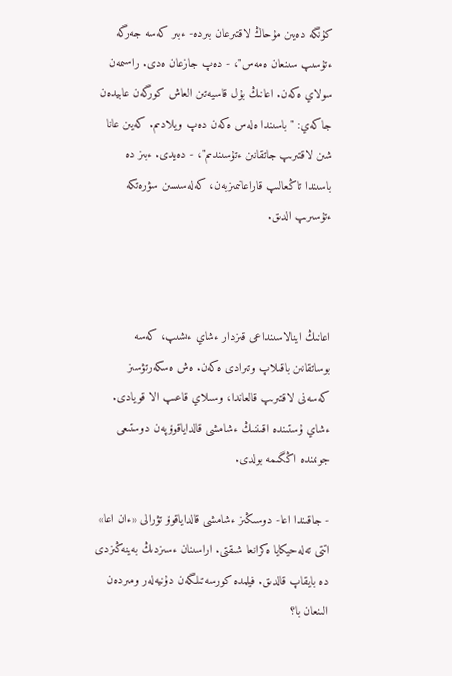كۇنگە دەيىن مۇحاڭ لاقتىرعان بىردە- ءبىر كەسە جەرگە ءتۇسىپ سىنعان ەمەس"، - دەپ جازعان ەدى. راسىمەن سولاي ەكەن. اعانىڭ بۇل قاسيەتىن العاش كورگەن عابيدەن جاكەي: "باسىندا ەلەس ەكەن دەپ ويلادىم. كەيىن عانا شىن لاقتىرىپ جاتقانىن ءتۇسىندىم"، - دەيدى. ءبىز دە باسىندا تاڭعالىپ قاراعانىمىزبەن، كەلەسىسىن سۋرەتكە ءتۇسىرىپ الدىق.



اعانىڭ اينالاسىنداعى قىزدار ءشاي ءىشىپ، كەسە بوساتقانىن باقىلاپ وتىرادى ەكەن. ەش ەسكەرتۋسىز كەسەنى لاقتىرىپ قالعاندا، وسىلاي قاعىپ الا قويادى. ءشاي ۇستىندە اقىننىڭ ءشامشى قالداياقوۆپەن دوستىعى جونىندە اڭگىمە بولدى.

- جاقىندا اعا- دوسىڭىز ءشامشى قالداياقوۆ تۋرالى «ءان اعا» اتتى تەلەحيكايا ەكرانعا شىقتى. اراسىنان ءسىزدىڭ بەينەڭىزدى دە بايقاپ قالدىق. فيلمدە كورسەتىلگەن دۇنيەلەر ومىردەن الىنعان با؟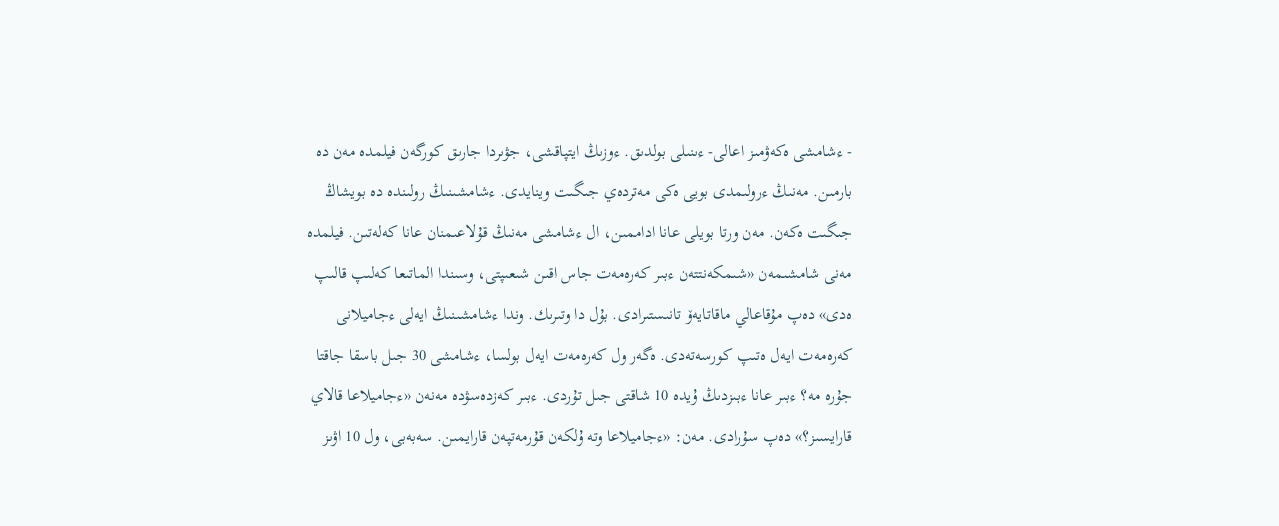- ءشامشى ەكەۋمىز اعالى- ءىنىلى بولدىق. ءوزىڭ ايتپاقشى، جۋىردا جارىق كورگەن فيلمدە مەن دە بارمىن. مەنىڭ ءرولىمدى بويى ەكى مەتردەي جىگىت وينايدى. ءشامشىنىڭ رولىندە دە بويشاڭ جىگىت ەكەن. مەن ورتا بويلى عانا اداممىن، ال ءشامشى مەنىڭ قۇلاعىمنان عانا كەلەتىن. فيلمدە مەنى شامشىمەن «شىمكەنتتەن ءبىر كەرەمەت جاس اقىن شىعىپتى، وسىندا الماتىعا كەلىپ قالىپ ەدى» دەپ مۇقاعالي ماقاتايەۆ تانىستىرادى. بۇل دا وتىرىك. وندا ءشامشىنىڭ ايەلى ءجاميلانى كەرەمەت ايەل ەتىپ كورسەتەدى. ەگەر ول كەرەمەت ايەل بولسا، ءشامشى 30 جىل باسقا جاقتا جۇرە مە؟ ءبىر عانا ءبىزدىڭ ۇيدە 10 شاقتى جىل تۇردى. ءبىر كەزدەسۋدە مەنەن «ءجاميلاعا قالاي قارايسىز؟» دەپ سۇرادى. مەن: «ءجاميلاعا وتە ۇلكەن قۇرمەتپەن قارايمىن. سەبەبى، ول 10 اۋىز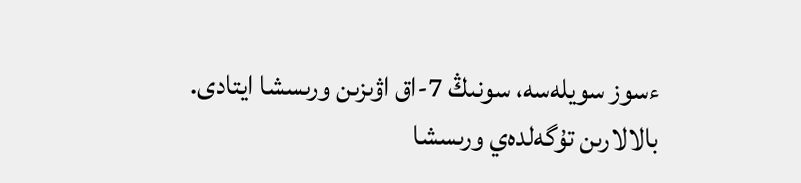ءسوز سويلەسە، سونىڭ 7-اق اۋىزىن ورىسشا ايتادى. بالالارىن تۇگەلدەي ورىسشا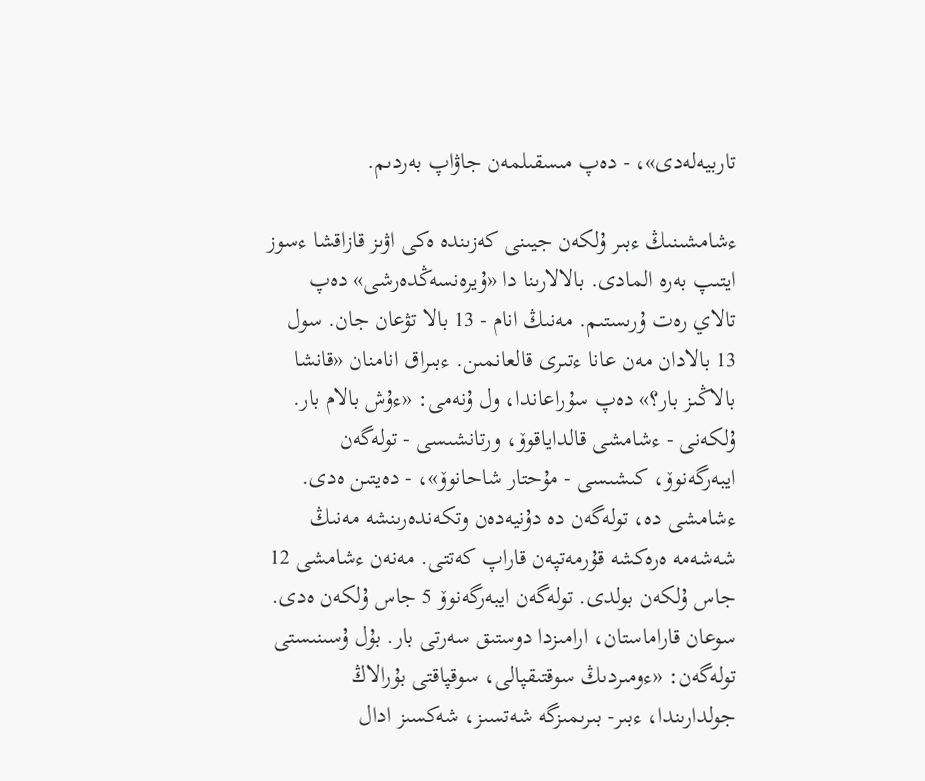تاربيەلەدى»، - دەپ مىسقىلمەن جاۋاپ بەردىم.

ءشامشىنىڭ ءبىر ۇلكەن جيىنى كەزىندە ەكى اۋىز قازاقشا ءسوز ايتىپ بەرە المادى. بالالارىنا دا «ۇيرەنسەڭدەرشى» دەپ تالاي رەت ۇرىستىم. مەنىڭ انام - 13 بالا تۋعان جان. سول 13 بالادان مەن عانا ءتىرى قالعانمىن. ءبىراق انامنان «قانشا بالاڭىز بار؟» دەپ سۇراعاندا، ول ۇنەمى: «ءۇش بالام بار. ۇلكەنى - ءشامشى قالداياقوۆ، ورتانشىسى - تولەگەن ايبەرگەنوۆ، كىشىسى - مۇحتار شاحانوۆ»، - دەيتىن ەدى. ءشامشى دە، تولەگەن دە دۇنيەدەن وتكەندەرىنشە مەنىڭ شەشەمە ەرەكشە قۇرمەتپەن قاراپ كەتتى. مەنەن ءشامشى 12 جاس ۇلكەن بولدى. تولەگەن ايبەرگەنوۆ 5 جاس ۇلكەن ەدى. سوعان قاراماستان، ارامىزدا دوستىق سەرتى بار. بۇل ۇسىنىستى تولەگەن: «ءومىردىڭ سوقتىقپالى، سوقپاقتى بۇرالاڭ جولدارىندا، ءبىر- بىرىمىزگە شەتسىز، شەكسىز ادال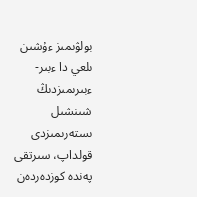بولۋىمىز ءۇشىن ىلعي دا ءبىر- ءبىرىمىزدىڭ شىنشىل ىستەرىمىزدى قولداپ، سىرتقى پەندە كوزدەردەن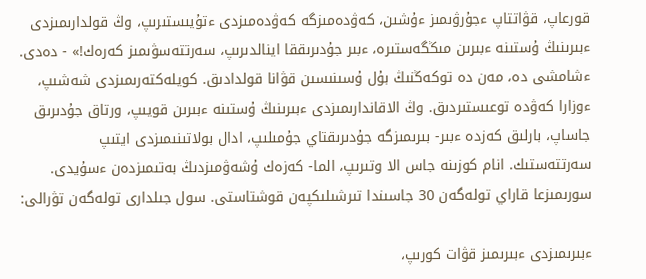قورعاپ، قۋاتتاپ ءجۇرۋىمىز ءۇشىن، كەۋدەمىزگە كەۋدەمىزدى ءتۇيىستىرىپ، وڭ قولدارىمىزدى ءبىرىنىڭ ۇستىنە ءبىرىن مىڭگەستىرە، ءبىر جۇدىرىققا اينالدىرىپ، سەرتتەسۋىمىز كەرەك!» - دەدى. ءشامشى دە، مەن دە توكەڭنىڭ بۇل ۇسىنىسىن قۋانا قولدادىق. كويلەكتەرىمىزدى شەشىپ، ءوزارا كەۋدە توعىستىردىق. وڭ الاقاندارىمىزدى ءبىرىنىڭ ۇستىنە ءبىرىن قويىپ، ورتاق جۇدىرىق جاساپ، بارلىق كەزدە ءبىر- بىرىمىزگە جۇدىرىقتاي جۇمىلىپ، ادال بولاتىنىمىزدى ايتىپ سەرتتەستىك. انام كوزىنە جاس الا وتىرىپ، الما- كەزەك ۇشەۋمىزدىڭ بەتىمىزدەن ءسۇيدى. سورىمىزعا قاراي تولەگەن 30 جاسىندا تىرشىلىكپەن قوشتاستى. سول جىلدارى تولەگەن تۋرالى:

ءبىرىمىزدى ءبىرىمىز قۋات كورىپ،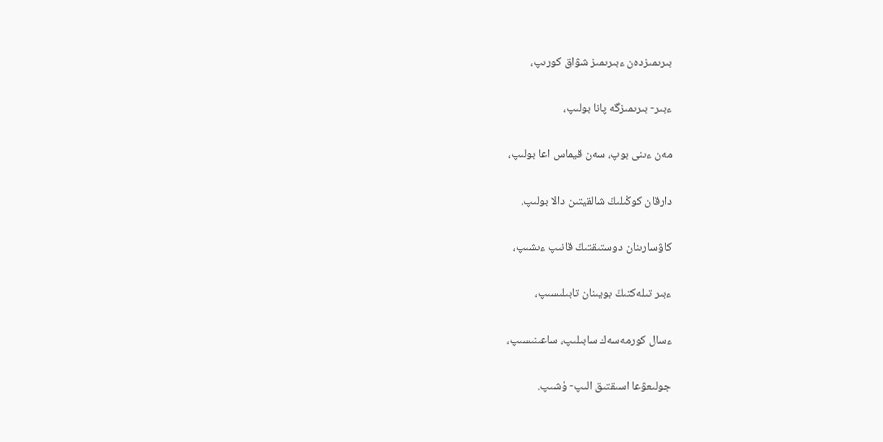بىرىمىزدەن ءبىرىمىز شۋاق كورىپ،

ءبىر- بىرىمىزگە پانا بولىپ،

مەن ءىنى بوپ، سەن قيماس اعا بولىپ،

دارقان كوڭىلىڭ شالقيتىن دالا بولىپ.

كاۋسارىنان دوستىقتىڭ قانىپ ءىشىپ،

ءبىر تىلەكتىڭ بويىنان تابىلىسىپ،

ءسال كورمەسەك سابىلىپ، ساعىنىسىپ،

جولىعۋعا اسىقتىق الىپ- ۇشىپ.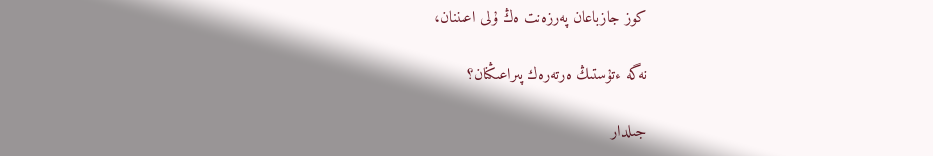كوز جازباعان پەرزەنت ەڭ ۇلى اعىننان،

نەگە ءتۇستىڭ ەرتەرەك پىراعىڭنان؟

جىلدار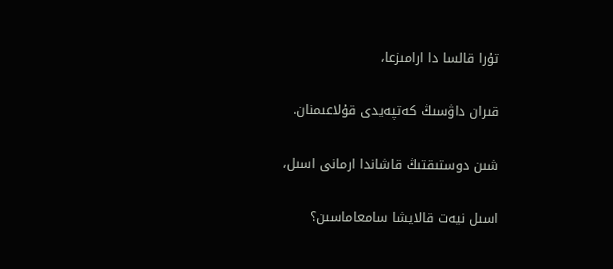تۇرا قالسا دا ارامىزعا،

قىران داۋسىڭ كەتپەيدى قۇلاعىمنان.

شىن دوستىقتىڭ قاشاندا ارمانى اسىل،

اسىل نيەت قالايشا سامعاماسىن؟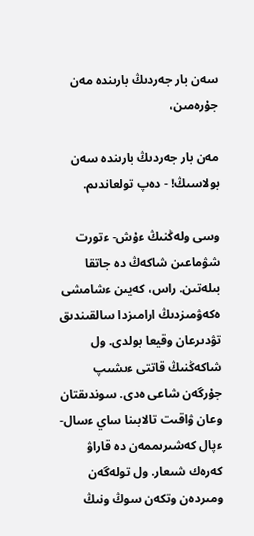سەن بار جەردىڭ بارىندە مەن جۇرەمىن،

مەن بار جەردىڭ بارىندە سەن بولاسىڭ! - دەپ تولعاندىم.

وسى ولەڭنىڭ ءۇش- ءتورت شۋماعىن شاكەڭ دە جاتقا بىلەتىن. راس، كەيىن ءشامشى ەكەۋمىزدىڭ ارامىزدا سالقىندىق تۋدىرعان وقيعا بولدى. ول شاكەڭنىڭ قاتتى ءىشىپ جۇرگەن شاعى ەدى. سوندىقتان وعان ۋاقىت تالابىنا ساي ءسال-ءپال كەشىرىممەن دە قاراۋ كەرەك شىعار. ول تولەگەن ومىردەن وتكەن سوڭ ونىڭ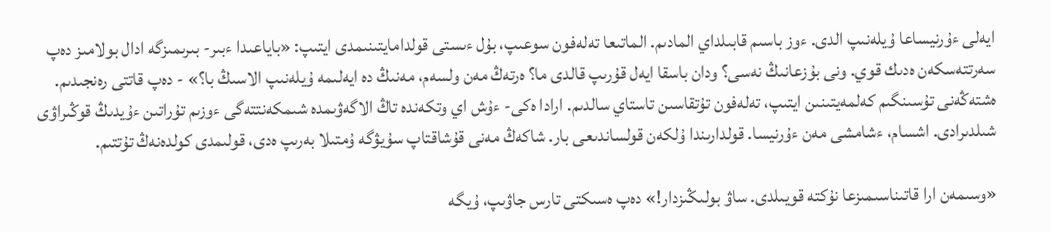ايەلى ءۇرنيساعا ۇيلەنىپ الدى. ءوز باسىم قابىلداي المادىم. الماتىعا تەلەفون سوعىپ، بۇل ءىستى قولدامايتىنىمدى ايتىپ: «باياعىدا ءبىر- بىرىمىزگە ادال بولامىز دەپ سەرتتەسكەن ەدىك قوي. ونى بۇزعانىڭ نەسى؟ ودان باسقا ايەل قۇرىپ قالدى ما؟ ەرتەڭ مەن ولسەم، مەنىڭ دە ايەلىمە ۇيلەنىپ الاسىڭ با؟» - دەپ قاتتى رەنجىدىم. ەشتەڭەنى تۇسىنگىم كەلمەيتىنىن ايتىپ، تەلەفون تۇتقاسىن تاستاي سالدىم. ارادا ەكى- ءۇش اي وتكەندە تاڭ الاگەۋىمدە شىمكەنتتەگى ءوزىم تۇراتىن ءۇيدىڭ قوڭىراۋى شىلدىرادى. اشسام، ءشامشى مەن ءۇرنيسا. قولدارىندا ۇلكەن قولساندىعى بار. شاكەڭ مەنى قۇشاقتاپ سۇيۋگە ۇمتىلا بەرىپ ەدى، قولىمدى كولدەنەڭ تۇتتىم.

«وسىمەن ارا قاتىناسىمىزعا نۇكتە قويىلدى. ساۋ بولىڭىزدار!» دەپ ەسىكتى تارس جاۋىپ، ۇيگە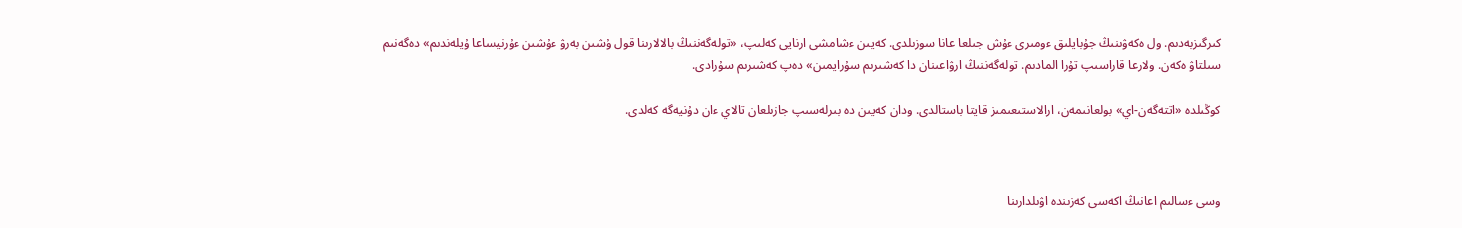كىرگىزبەدىم. ول ەكەۋىنىڭ جۇبايلىق ءومىرى ءۇش جىلعا عانا سوزىلدى. كەيىن ءشامشى ارنايى كەلىپ، «تولەگەننىڭ بالالارىنا قول ۇشىن بەرۋ ءۇشىن ءۇرنيساعا ۇيلەندىم» دەگەنىم سىلتاۋ ەكەن. ولارعا قاراسىپ تۇرا المادىم. تولەگەننىڭ ارۋاعىنان دا كەشىرىم سۇرايمىن» دەپ كەشىرىم سۇرادى.

كوڭىلدە «اتتەگەن-اي» بولعانىمەن، ارالاستىعىمىز قايتا باستالدى. ودان كەيىن دە بىرلەسىپ جازىلعان تالاي ءان دۇنيەگە كەلدى.



وسى ءسالىم اعانىڭ اكەسى كەزىندە اۋىلدارىنا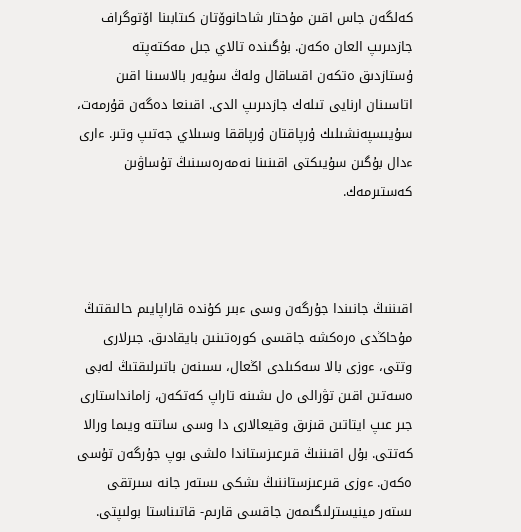كەلگەن جاس اقىن مۇحتار شاحانوۆتان كىتابىنا اۆتوگراف جازدىرىپ العان ەكەن. بۇگىندە تالاي جىل مەكتەپتە ۇستازدىق ەتكەن اقساقال ولەڭ سۇيەر بالاسىنا اقىن اتاسىنان ارنايى تىلەك جازدىرىپ الدى. اقىنعا دەگەن قۇرمەت، سۇيىسپەنشىلىك ۇرپاقتان ۇرپاققا وسىلاي جەتىپ وتىر. ءارى ءدال بۇگىن سۇيىكتى اقىنىنا نەمەرەسىنىڭ تۇساۋىن كەستىرمەك.



اقىننىڭ جانىندا جۇرگەن وسى ءبىر كۇندە قاراپايىم حالىقتىڭ مۇحاڭدى ەرەكشە جاقسى كورەتىنىن بايقادىق. جىرلارى وتتى، ءوزى بالا سەكىلدى اڭعال، ىسىنەن باتىرلىقتىڭ لەبى ەسەتىن اقىن تۋرالى ەل ىشىنە تاراپ كەتكەن، زامانداستارى جىر عىپ ايتاتىن قىزىق وقيعالارى دا وسى ساتتە ويىما ورالا كەتتى. بۇل اقىننىڭ قىرعىزستاندا ەلشى بوپ جۇرگەن تۇسى ەكەن. ءوزى قىرعىزستاننىڭ ىشكى ىستەر جانە سىرتقى ىستەر مينيسترلىگىمەن جاقسى قارىم- قاتىناستا بولىپتى.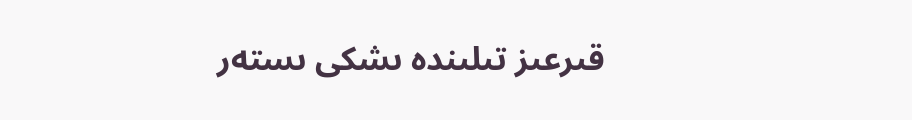قىرعىز تىلىندە ىشكى ىستەر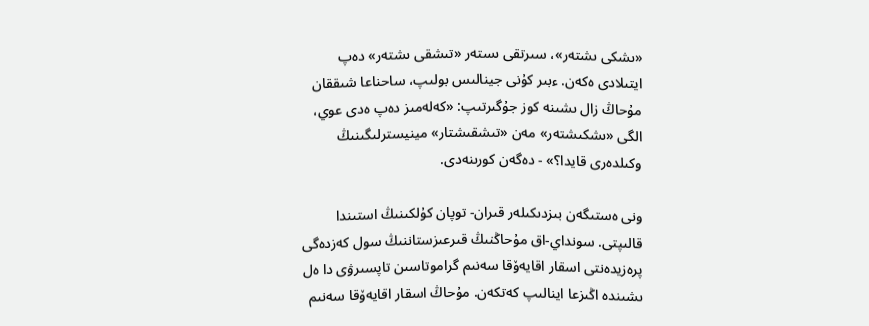«ىشكى ىشتەر»، سىرتقى ىستەر «تىشقى ىشتەر» دەپ ايتىلادى ەكەن. ءبىر كۇنى جينالىس بولىپ، ساحناعا شىققان مۇحاڭ زال ىشىنە كوز جۇگىرتىپ: «كەلەمىز دەپ ەدى عوي، الگى «ىشكىشتەر» مەن «تىشقىشتار» مينيسترلىگىنىڭ وكىلدەرى قايدا؟» - دەگەن كورىنەدى.

ونى ەستىگەن بىزدىكىلەر قىران- توپان كۇلكىنىڭ استىندا قالىپتى. سونداي-اق مۇحاڭنىڭ قىرعىزستاننىڭ سول كەزدەگى پرەزيدەنتى اسقار اقايەۆقا سەنىم گراموتاسىن تاپسىرۋى دا ەل ىشىندە اڭىزعا اينالىپ كەتكەن. مۇحاڭ اسقار اقايەۆقا سەنىم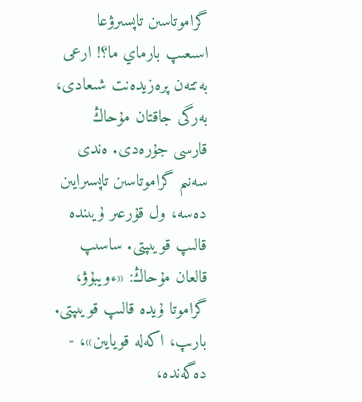گراموتاسىن تاپسىرۋعا اسىعىپ بارماي ما؟! ارعى بەتتەن پرەزيدەنت شىعادى، بەرگى جاقتان مۇحاڭ قارسى جۇرەدى. ەندى سەنىم گراموتاسىن تاپسىرايىن دەسە، ول قۇرعىر ۇيىندە قالىپ قويىپتى. ساسىپ قالعان مۇحاڭ: «ءويبۇۋ، گراموتا ۇيدە قالىپ قويىپتى. بارىپ، اكەلە قويايىن»، - دەگەندە،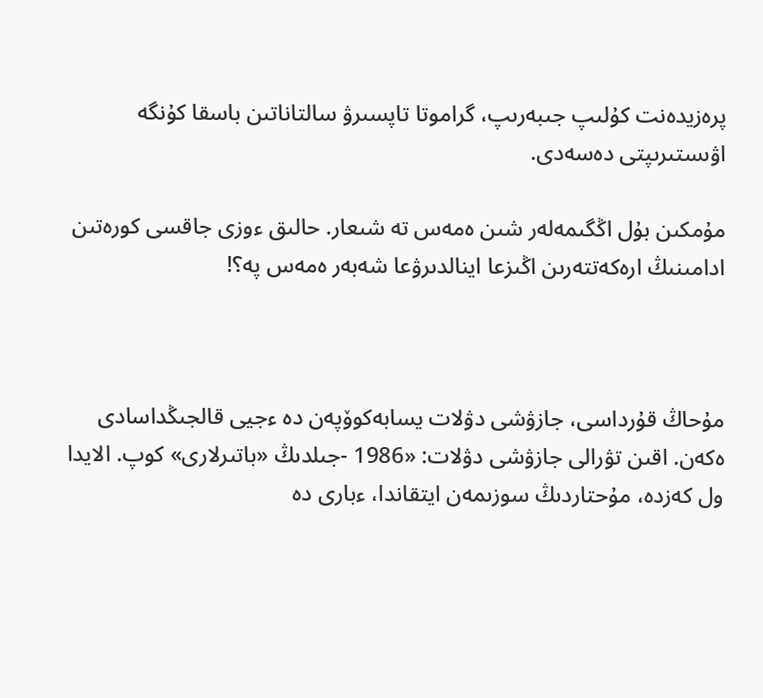پرەزيدەنت كۇلىپ جىبەرىپ، گراموتا تاپسىرۋ سالتاناتىن باسقا كۇنگە اۋىستىرىپتى دەسەدى.

مۇمكىن بۇل اڭگىمەلەر شىن ەمەس تە شىعار. حالىق ءوزى جاقسى كورەتىن ادامىنىڭ ارەكەتتەرىن اڭىزعا اينالدىرۋعا شەبەر ەمەس پە؟!



مۇحاڭ قۇرداسى، جازۋشى دۋلات يسابەكوۆپەن دە ءجيى قالجىڭداسادى ەكەن. اقىن تۋرالى جازۋشى دۋلات: «1986 -جىلدىڭ «باتىرلارى» كوپ. الايدا ول كەزدە، مۇحتاردىڭ سوزىمەن ايتقاندا، ءبارى دە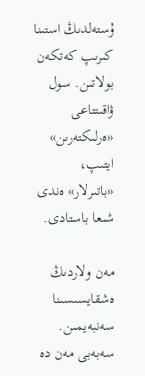ۇستەلدىڭ استىنا كىرىپ كەتكەن بولاتىن. سول ۋاقىتتاعى «ەرلىكتەرىن» ايتىپ، «باتىرلار» ەندى شىعا باستادى.

مەن ولاردىڭ ەشقايسىسىنا سەنبەيمىن. سەبەبى مەن دە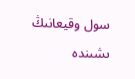سول وقيعانىڭ ىشىندە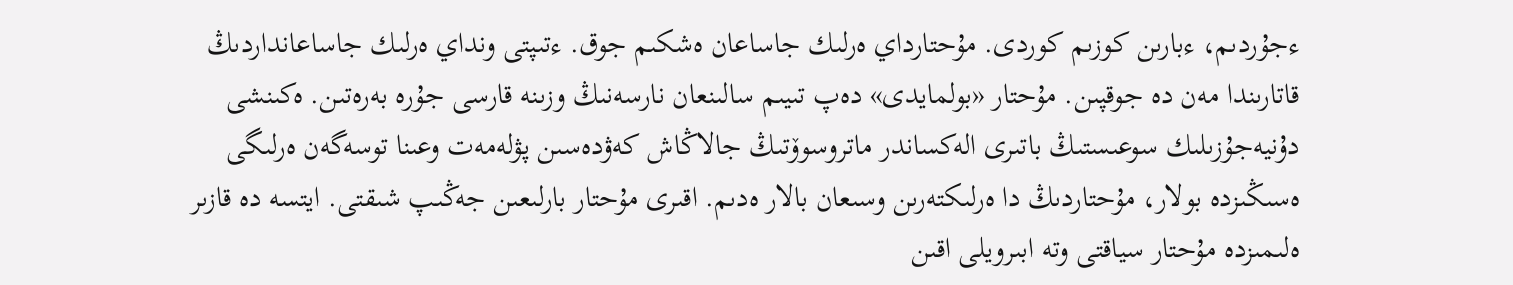ءجۇردىم، ءبارىن كوزىم كوردى. مۇحتارداي ەرلىك جاساعان ەشكىم جوق. ءتىپتى ونداي ەرلىك جاساعانداردىڭ قاتارىندا مەن دە جوقپىن. مۇحتار «بولمايدى» دەپ تىيىم سالىنعان نارسەنىڭ وزىنە قارسى جۇرە بەرەتىن. ەكىنشى دۇنيەجۇزىلىك سوعىستىڭ باتىرى الەكساندر ماتروسوۆتىڭ جالاڭاش كەۋدەسىن پۋلەمەت وعىنا توسەگەن ەرلىگى ەسىڭىزدە بولار، مۇحتاردىڭ دا ەرلىكتەرىن وسىعان بالار ەدىم. اقىرى مۇحتار بارلىعىن جەڭىپ شىقتى. ايتسە دە قازىر ەلىمىزدە مۇحتار سياقتى وتە ابىرويلى اقىن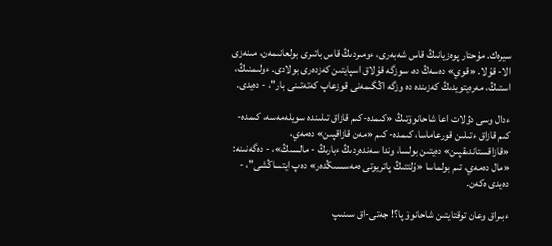سيرەك. مۇحتار پوەزيانىڭ قاس شەبەرى، ءومىردىڭ قاس باتىرى بولعانىمەن، مىنەزى الا- قۇلا. «قوي» دەسەڭ دە، سوزگە قۇلاق اسپايتىن كەزدەرى بولادى. ءولىمنىڭ، استىڭ، مەرەيتويدىڭ كەزىندە دە وزگە اڭگىمەنى قوزعاپ كەتەتىنى بار"، - دەيدى.

ءدال وسى دۋلات اعا شاحانوۆتىڭ «كىمدە-كىم قازاق تىلىندە سويلەمەسە، كىمدە-كىم قازاق ءتىلىن قورعاماسا، كىمدە- كىم «مەن قازاقپىن» دەمەي، «قازاقستاندىقپىن» دەيتىن بولسا، وندا سەندەردىڭ ءبارىڭ - مالسىڭ»، - دەگەنىنە: «مال دەمەي، تىم بولماسا «ۇلتتىڭ پاتريوتى ەمەسسىڭدەر» دەپ ايتساڭشى"، - دەيدى ەكەن.

ءبىراق وعان توقتايتىن شاحانوۆ پا؟! جەتى-اق سىنىپ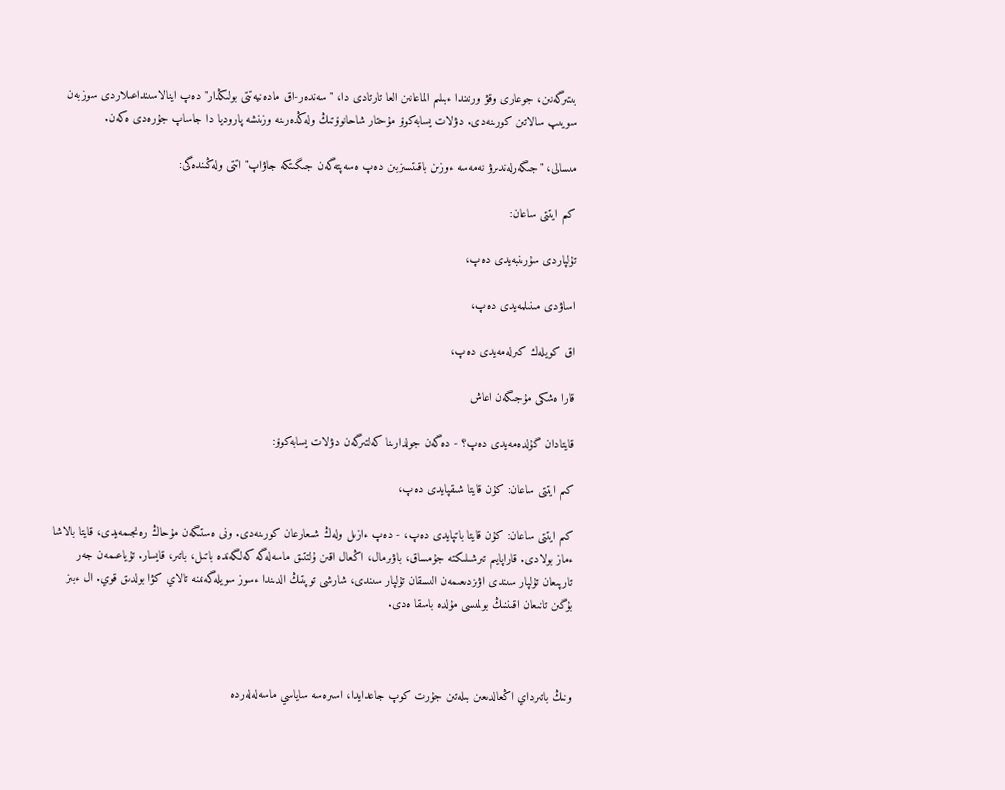بىتىرگەنىن، جوعارى وقۋ ورنىندا ءبىلىم الماعانىن العا تارتادى دا، "سەندەر-اق مادەنيەتتى بولىڭدار" دەپ اينالاسىنداعىلاردى سوزبەن سويىپ سالاتىن كورىنەدى. دۋلات يسابەكوۆ مۇحتار شاحانوۆتىڭ ولەڭدەرىنە وزىنشە پاروديا دا جاساپ جۇرەدى ەكەن.

مىسالى، "جىگەرلەندىرۋ نەمەسە ءوزىن باقىتسىزبىن دەپ ەسەپتەگەن جىگىتكە جاۋاپ" اتتى ولەڭىندەگى:

كىم ايتتى ساعان:

تۇلپاردى سۇرىنبەيدى دەپ،

اساۋدى مىنىلمەيدى دەپ،

اق كويلەك كىرلەمەيدى دەپ،

قارا ەشكى مۇجىگەن اعاش

قايتادان گۇلدەمەيدى دەپ؟ - دەگەن جولدارىنا كەلتىرگەن دۋلات يسابەكوۆ:

كىم ايتتى ساعان: كۇن قايتا شىقپايدى دەپ،

كىم ايتتى ساعان: كۇن قايتا باتپايدى دەپ، - دەپ ءازىل ولەڭ شىعارعان كورىنەدى. ونى ەستىگەن مۇحاڭ رەنجىمەيدى، قايتا بالاشا ءماز بولادى. قاراپايىم تىرشىلىكتە جۇمساق، باۋىرمال، اڭعال اقىن ۇلتتىق ماسەلەگە كەلگەندە باتىل، باتىر، قايسار. تۇياعىمەن جەر تارپىعان تۇلپار سىندى اۋىزدىعىمەن الىسقان تۇلپار سىندى، شارشى توپتىڭ الدىندا ءسوز سويلەگەنىنە تالاي كۋا بولدىق قوي. ال ءبىز بۇگىن تانىعان اقىننىڭ بولمىسى مۇلدە باسقا ەدى.



ونىڭ باتىرداي اڭعالدىعىن بىلەتىن جۇرت كوپ جاعدايدا، اسىرەسە ساياسي ماسەلەلەردە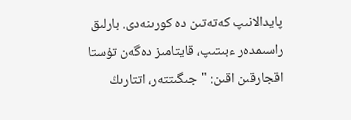پايدالانىپ كەتەتىن دە كورىنەدى. بارلىق راسىمدەر ءبىتىپ، قايتامىز دەگەن تۇستا اقجارقىن اقىن: "جىگىتتەر، اتتارىڭ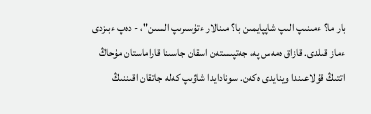بار ما؟ ءمىنىپ الىپ شاپپايمىن با؟ مىنالار ءتۇسىرىپ السىن"، - دەپ ءبىزدى ءماز قىلدى. قازاق ەمەس پە، جەتپىستەن اسقان جاسىنا قاراماستان مۇحاڭ اتتىڭ قۇلاعىندا وينايدى ەكەن. سونادايدا شاۋىپ كەلە جاتقان اقىننىڭ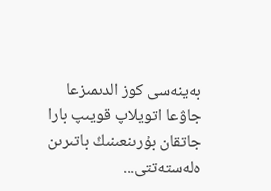بەينەسى كوز الدىمىزعا جاۋعا اتويلاپ قويىپ بارا جاتقان بۇرىنعىنىڭ باتىرىن ەلەستەتتى...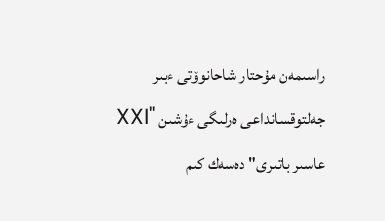راسىمەن مۇحتار شاحانوۆتى ءبىر جەلتوقسانداعى ەرلىگى ءۇشىن "XXI عاسىر باتىرى" دەسەك كىم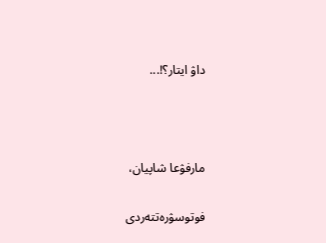داۋ ايتار؟!...



مارفۋعا شاپيان،

فوتوسۋرەتتەردى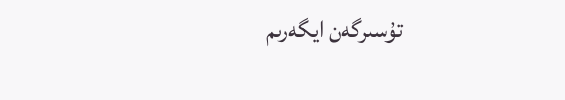تۇسىرگەن ايگەرىم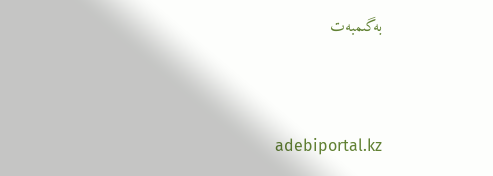بەگىمبەت



adebiportal.kz